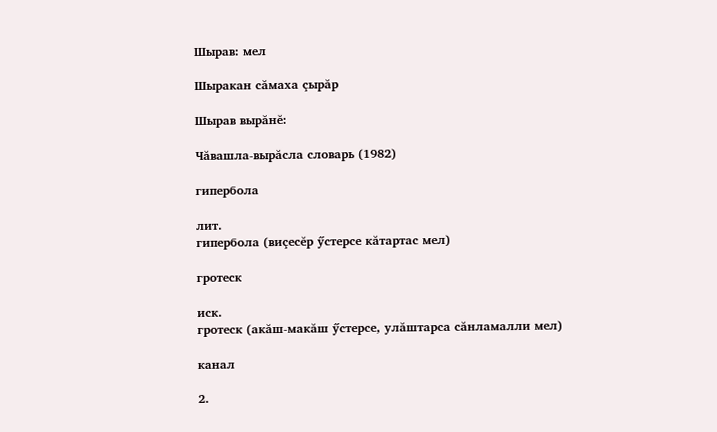Шырав: мел

Шыракан сăмаха çырăр

Шырав вырăнĕ:

Чăвашла-вырăсла словарь (1982)

гипербола

лит.
гипербола (виçесĕр ӳстерсе кăтартас мел)

гротеск

иск.
гротеск (акăш-макăш ӳстерсе, улăштарса сăнламалли мел)

канал

2.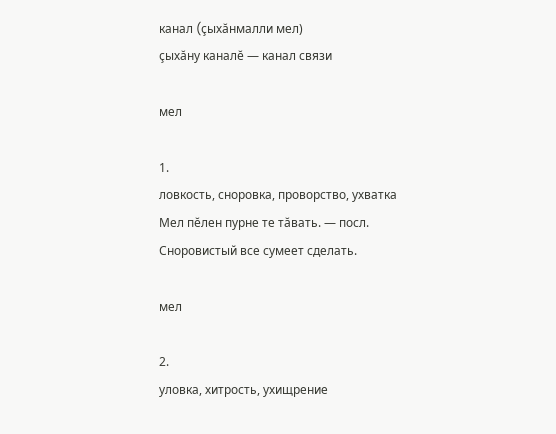канал (çыхăнмалли мел)
çыхăну каналĕ — канал связи

мел

1.
ловкость, сноровка, проворство, ухватка
Мел пĕлен пурне те тăвать. — посл. Сноровистый все сумеет сделать.

мел

2.
уловка, хитрость, ухищрение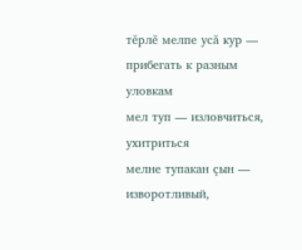тĕрлĕ мелпе усă кур — прибегать к разным уловкам
мел туп — изловчиться, ухитриться
мелне тупакан çын — изворотливый,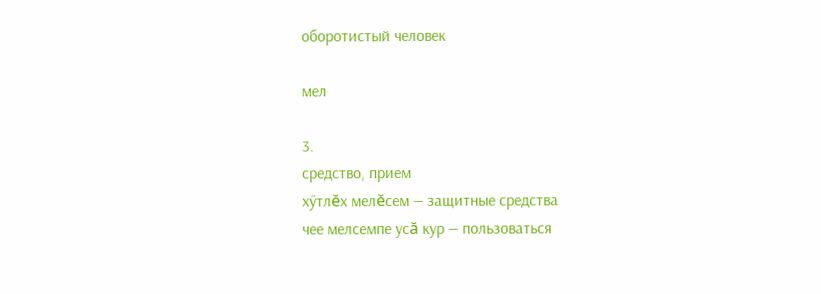оборотистый человек

мел

3.
средство, прием
хӳтлĕх мелĕсем — защитные средства
чее мелсемпе усă кур — пользоваться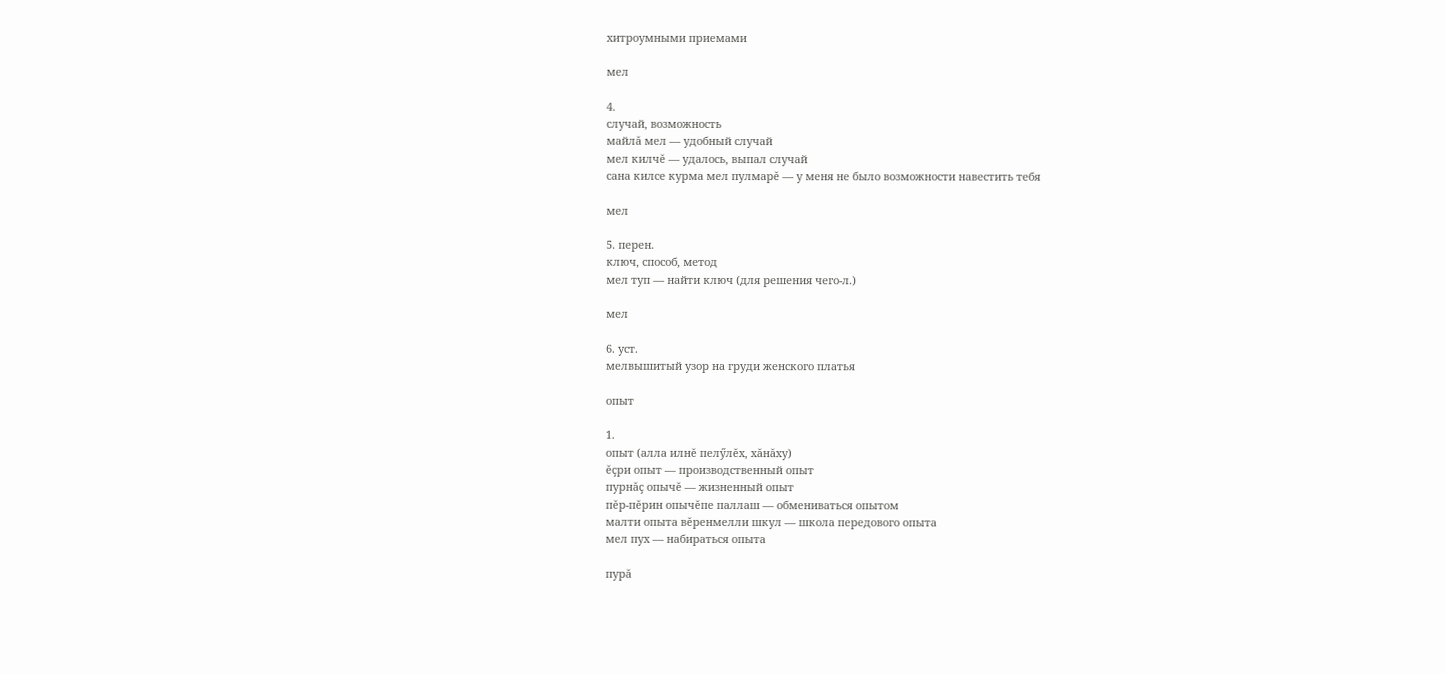хитроумными приемами

мел

4.
случай, возможность
майлă мел — удобный случай
мел килчĕ — удалось, выпал случай
сана килсе курма мел пулмарĕ — у меня не было возможности навестить тебя

мел

5. перен.
ключ, способ, метод
мел туп — найти ключ (для решения чего-л.)

мел

6. уст.
мелвышитый узор на груди женского платья

опыт

1.
опыт (алла илнĕ пелӳлĕх, хăнăху)
ĕçри опыт — производственный опыт
пурнăç опычĕ — жизненный опыт
пĕр-пĕрин опычĕпе паллаш — обмениваться опытом
малти опыта вĕренмелли шкул — школа передового опыта
мел пух — набираться опыта

пурă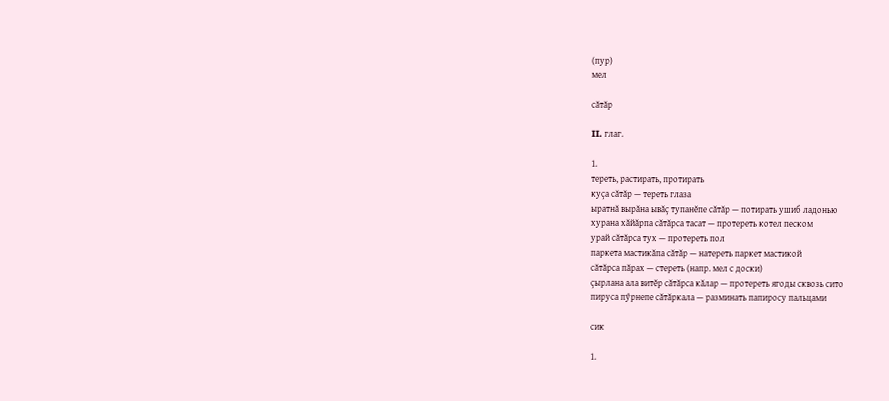(пур)
мел

сăтăр

II. глаг.

1.
тереть, растирать, протирать
куçа сăтăр — тереть глаза
ыратнă вырăна ывăç тупанĕпе сăтăр — потирать ушиб ладонью
хурана хăйăрпа сăтăрса тасат — протереть котел песком
урай сăтăрса тух — протереть пол
паркета мастикăпа сăтăр — натереть паркет мастикой
сăтăрса пăрах — стереть (напр. мел с доски)
çырлана ала витĕр сăтăрса кăлар — протереть ягоды сквозь сито
пируса пӳрнепе сăтăркала — разминать папиросу пальцами

сик

1.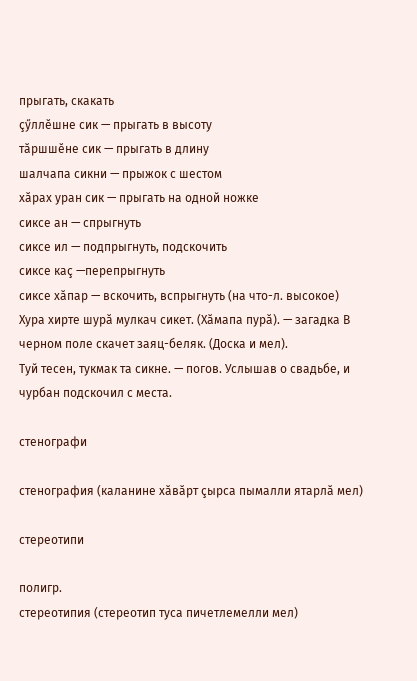прыгать, скакать
çӳллĕшне сик — прыгать в высоту
тăршшĕне сик — прыгать в длину
шалчапа сикни — прыжок с шестом
хăрах уран сик — прыгать на одной ножке
сиксе ан — спрыгнуть
сиксе ил — подпрыгнуть, подскочить
сиксе каç —перепрыгнуть
сиксе хăпар — вскочить, вспрыгнуть (на что-л. высокое)
Хура хирте шурă мулкач сикет. (Хăмапа пурă). — загадка В черном поле скачет заяц-беляк. (Доска и мел).
Туй тесен, тукмак та сикне. — погов. Услышав о свадьбе, и чурбан подскочил с места.

стенографи

стенография (каланине хăвăрт çырса пымалли ятарлă мел)

стереотипи

полигр.
стереотипия (стереотип туса пичетлемелли мел)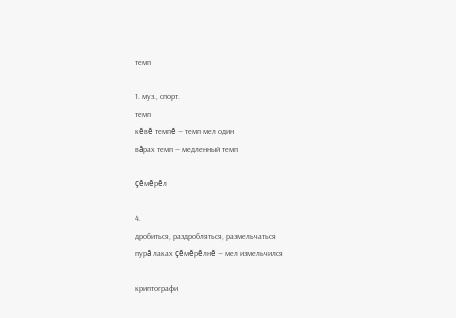темп

1. муз., спорт.
темп
кĕвĕ темпĕ — темп мел один
вăрах темп — медленный темп

çĕмĕрĕл

4.
дробиться, раздробляться, размельчаться
пурă лаках çĕмĕрĕлнĕ — мел измельчился

криптографи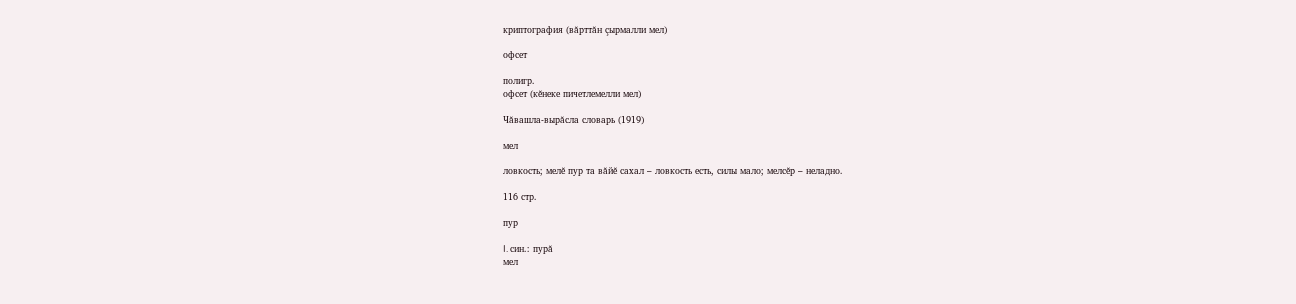криптография (вăрттăн çырмалли мел)

офсет

полигр.
офсет (кĕнеке пичетлемелли мел)

Чăвашла-вырăсла словарь (1919)

мел

ловкость; мелĕ пур та вăйĕ сахал – ловкость есть, силы мало; мелсĕр – неладно.

116 стр.

пур

I. син.: пурă
мел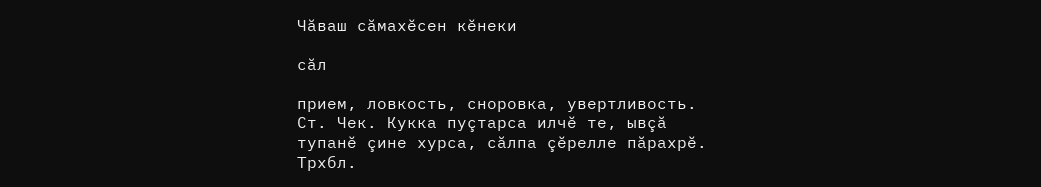Чăваш сăмахĕсен кĕнеки

сăл

прием, ловкость, сноровка, увертливость. Ст. Чек. Кукка пуçтарса илчĕ те, ывçă тупанĕ çине хурса, сăлпа çĕрелле пăрахрĕ. Трхбл.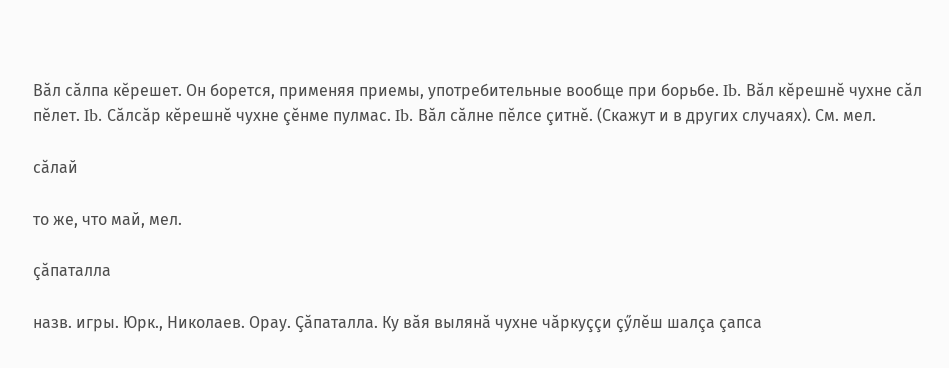Вăл сăлпа кĕрешет. Он борется, применяя приемы, употребительные вообще при борьбе. Ib. Вăл кĕрешнĕ чухне сăл пĕлет. Ib. Сăлсăр кĕрешнĕ чухне çĕнме пулмас. Ib. Вăл сăлне пĕлсе çитнĕ. (Скажут и в других случаях). См. мел.

сăлай

то же, что май, мел.

çăпаталла

назв. игры. Юрк., Николаев. Орау. Çăпаталла. Ку вăя вылянă чухне чăркуççи çӳлĕш шалçа çапса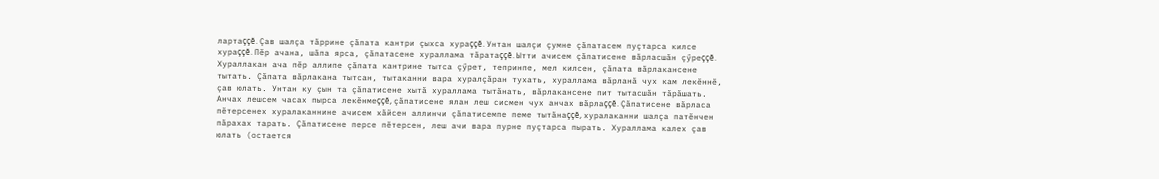лартаççĕ. Çав шалçа тăррине çăпата кантри çыхса хураççĕ. Унтан шалçи çумне çăпатасем пуçтарса килсе хураççĕ. Пĕр ачана, шăпа ярса, çăпатасене хураллама тăратаççĕ. Ытти ачисем çăпатисене вăрласшăн çӳреççĕ. Хураллакан ача пĕр аллипе çăпата кантрине тытса çӳрет, тепринпе, мел килсен, çăпата вăрлакансене тытать. Çăпата вăрлакана тытсан, тытаканни вара хуралçăран тухать, хураллама вăрланă чух кам лекĕннĕ, çав юлать. Унтан ку çын та çăпатисене хытă хураллама тытăнать, вăрлакансене пит тытасшăн тăрăшать. Анчах лешсем часах пырса лекĕнмеççĕ, çăпатисене ялан леш сисмен чух анчах вăрлаççĕ. Çăпатисене вăрласа пĕтерсенех хуралаканнине ачисем хăйсен аллинчи çăпатисемпе пеме тытăнаççĕ, хуралаканни шалçа патĕнчен пăрахах тарать. Çăпатисене персе пĕтерсен, леш ачи вара пурне пуçтарса пырать. Хураллама калех çав юлать (остается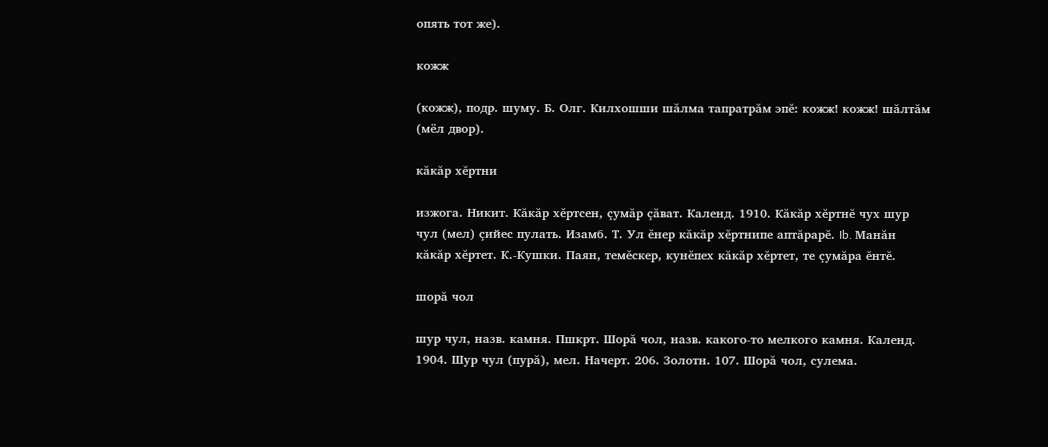опять тот же).

кожж

(кожж), подр. шуму. Б. Олг. Килхошши шăлма тапратрăм эпĕ: кожж! кожж! шăлтăм (мёл двор).

кăкăр хĕртни

изжога. Никит. Кăкăр хĕртсен, çумăр çăват. Календ. 1910. Кăкăр хĕртнĕ чух шур чул (мел) çийес пулать. Изамб. Т. Ул ĕнер кăкăр хĕртнипе аптăрарĕ. Ib. Манăн кăкăр хĕртет. К.-Кушки. Паян, темĕскер, кунĕпех кăкăр хĕртет, те çумăра ĕнтĕ.

шорă чол

шур чул, назв. камня. Пшкрт. Шорă чол, назв. какого-то мелкого камня. Календ. 1904. Шур чул (пурă), мел. Начерт. 206. Золотн. 107. Шорă чол, сулема.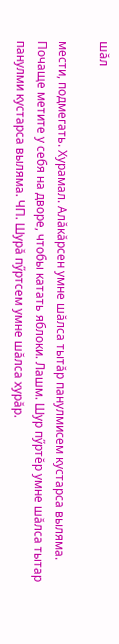шăл

мести, подмегать. Хурамал. Алăкăрсен умне шăлса тытăр панулмисем кустарса выляма. Почаще метите у себя на дворе, чтобы катать яблоки. Лашм. Шур пӳртĕр умне шăлса тытар панулми кустарса выляма. ЧП. Шурă пӳртсем умне шăлса хурăр.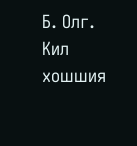Б. Олг. Кил хошшия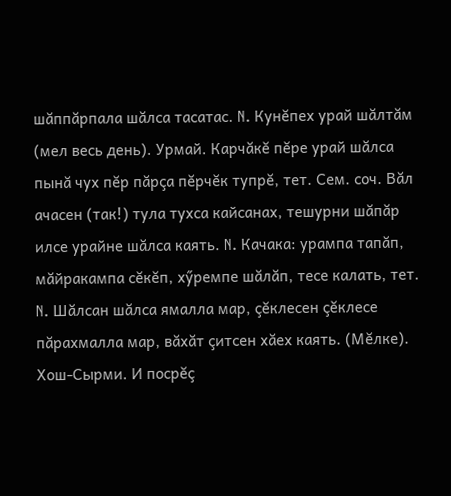шăппăрпала шăлса тасатас. N. Кунĕпех урай шăлтăм (мел весь день). Урмай. Карчăкĕ пĕре урай шăлса пынă чух пĕр пăрçа пĕрчĕк тупрĕ, тет. Сем. соч. Вăл ачасен (так!) тула тухса кайсанах, тешурни шăпăр илсе урайне шăлса каять. N. Качака: урампа тапăп, мăйракампа сĕкĕп, хӳремпе шăлăп, тесе калать, тет. N. Шăлсан шăлса ямалла мар, çĕклесен çĕклесе пăрахмалла мар, вăхăт çитсен хăех каять. (Мĕлке). Хош-Сырми. И посрĕç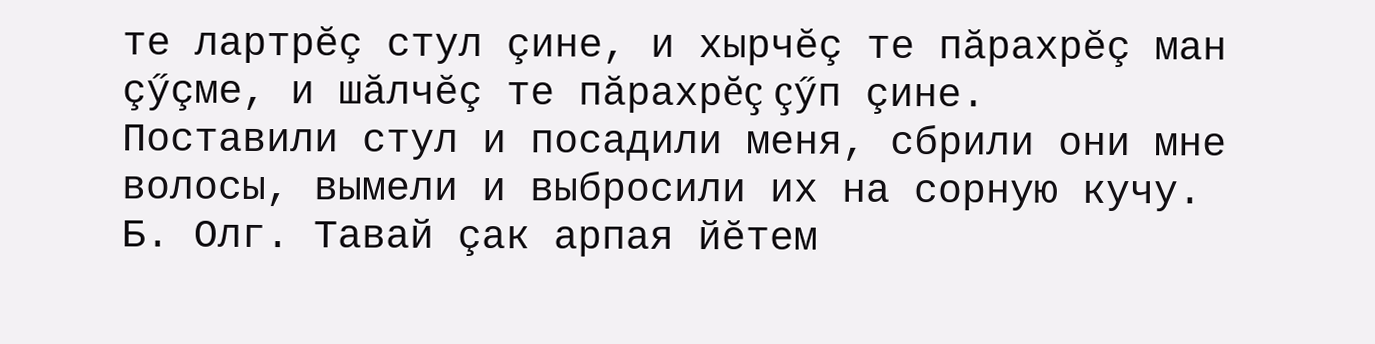те лартрĕç стул çине, и хырчĕç те пăрахрĕç ман çӳçме, и шăлчĕç те пăрахрĕç çӳп çине. Поставили стул и посадили меня, сбрили они мне волосы, вымели и выбросили их на сорную кучу. Б. Олг. Тавай çак арпая йĕтем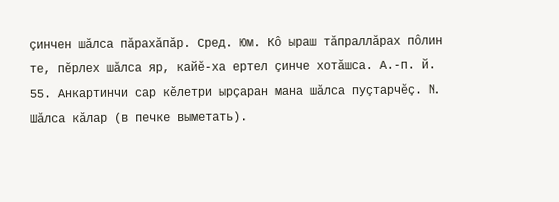çинчен шăлса пăрахăпăр. Сред. Юм. Кô ыраш тăпраллăрах пôлин те, пĕрлех шăлса яр, кайĕ-ха ертел çинче хотăшса. А.-п. й. 55. Анкартинчи сар кĕлетри ырçаран мана шăлса пуçтарчĕç. N. Шăлса кăлар (в печке выметать).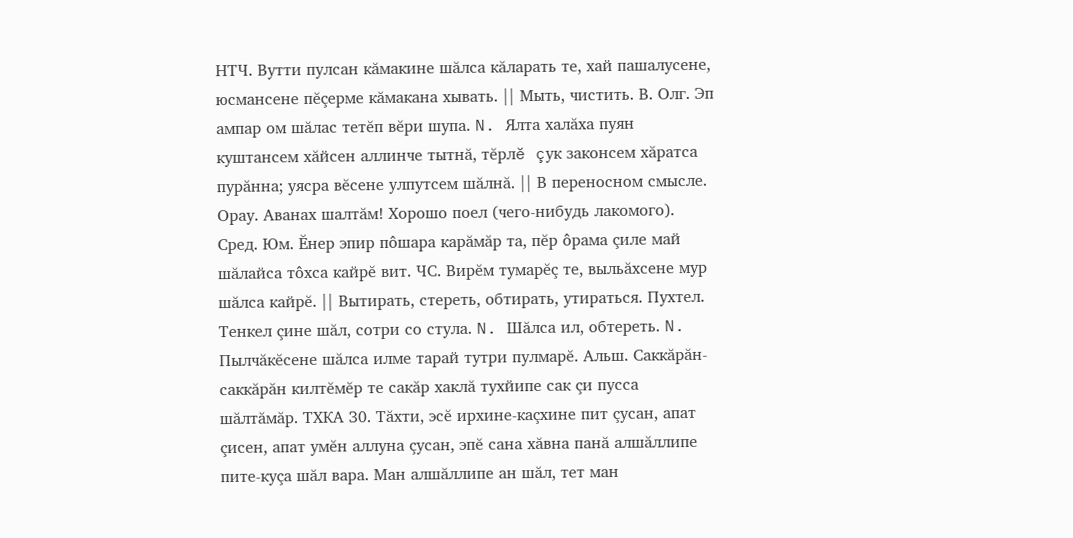НТЧ. Вутти пулсан кăмакине шăлса кăларать те, хай пашалусене, юсмансене пĕçерме кăмакана хывать. || Мыть, чистить. В. Олг. Эп ампар ом шăлас тетĕп вĕри шупа. N. Ялта халăха пуян куштансем хăйсен аллинче тытнă, тĕрлĕ çук законсем хăратса пурăнна; уясра вĕсене улпутсем шăлнă. || В переносном смысле. Орау. Аванах шалтăм! Хорошо поел (чего-нибудь лакомого). Сред. Юм. Ĕнер эпир пôшара карăмăр та, пĕр ôрама çиле май шăлайса тôхса кайрĕ вит. ЧС. Вирĕм тумарĕç те, выльăхсене мур шăлса кайрĕ. || Вытирать, стереть, обтирать, утираться. Пухтел. Тенкел çине шăл, сотри со стула. N. Шăлса ил, обтереть. N. Пылчăкĕсене шăлса илме тарай тутри пулмарĕ. Альш. Саккăрăн-саккăрăн килтĕмĕр те сакăр хаклă тухйипе сак çи пусса шăлтăмăр. ТХКА З0. Тăхти, эсĕ ирхине-каçхине пит çусан, апат çисен, апат умĕн аллуна çусан, эпĕ сана хăвна панă алшăллипе пите-куçа шăл вара. Ман алшăллипе ан шăл, тет ман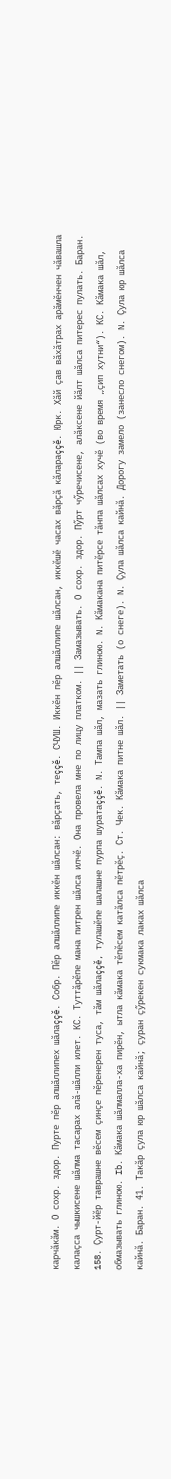карчăкăм. О сохр. здор. Пурте пĕр алшăллипех шăлаççĕ. Собр. Пĕр алшăллипе иккĕн шăлсан: вăрçать, теççĕ. СЧУШ. Иккĕн пĕр алшăллипе шăлсан, иккĕшĕ часах вăрçă кăлараççĕ. Юрк. Хăй çав вăхăтрах арăмĕнчен чăвашла калаçса чышкисене шăлма тасарах алă-шăлли илет. КС. Туттăрĕпе мана питрен шăлса илчĕ. Она провела мне по лицу платком. || Замазывать. О сохр. здор. Пӳрт чӳречисене, алăксене йăлт шăлса питерес пулать. Баран. 158. Çурт-йĕр таврашне вĕсем çинçе пĕренерен туса, тăм шăлаççĕ, тулашĕпе шалашне пурпа шуратаççĕ. N. Тампа шăл, мазать глиною. N. Кăмакана питĕрсе тăнпа шăлсах хучĕ (во время „çип хутни“). КС. Кăмака шăл, обмазывать глиною. Ib. Кăмака шăлмалла-ха пирĕн, ытла кăмака тĕпĕсем катăлса пĕтрĕç. Ст. Чек. Кăмака питне шăл. || Заметать (о снеге). N. Çула шăлса кайнă. Дорогу замело (занесло снегом). N. Çула юр шăлса кайнă. Баран. 41. Такăр çула юр шăлса кайнă; çуран çӳрекен сукмака лаках шăлса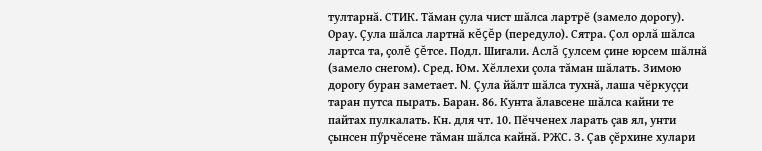тултарнă. СТИК. Тăман çула чист шăлса лартрĕ (замело дорогу). Орау. Çула шăлса лартнă кĕçĕр (передуло). Сятра. Çол орлă шăлса лартса та, çолĕ çĕтсе. Подл. Шигали. Аслă çулсем çине юрсем шăлнă (замело снегом). Сред. Юм. Хĕллехи çола тăман шăлать. Зимою дорогу буран заметает. N. Çула йăлт шăлса тухнă, лаша чĕркуççи таран путса пырать. Баран. 86. Кунта ăлавсене шăлса кайни те пайтах пулкалать. Кн. для чт. 10. Пĕчченех ларать çав ял, унти çынсен пӳрчĕсене тăман шăлса кайнă. РЖС. З. Çав çĕрхине хулари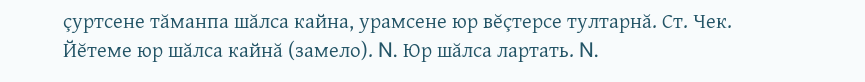çуртсене тăманпа шăлса кайна, урамсене юр вĕçтерсе тултарнă. Ст. Чек. Йĕтеме юр шăлса кайнă (замело). N. Юр шăлса лартать. N.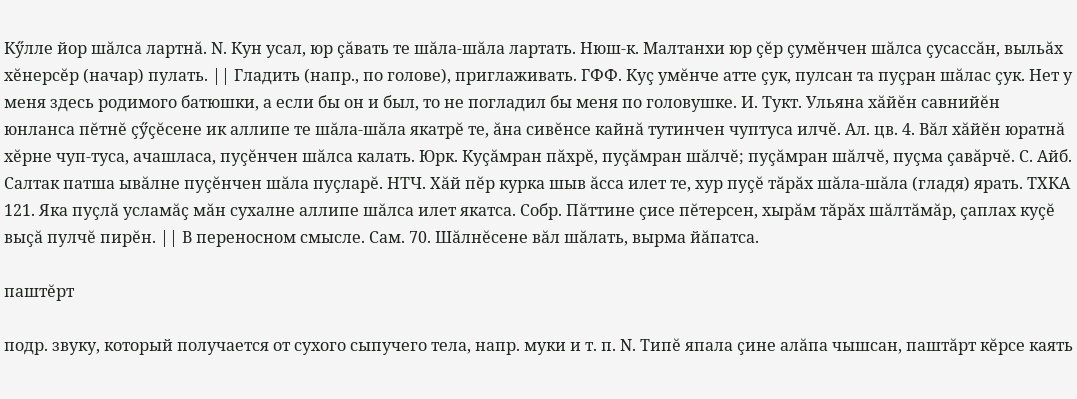Кӳлле йор шăлса лартнă. N. Кун усал, юр çăвать те шăла-шăла лартать. Нюш-к. Малтанхи юр çĕр çумĕнчен шăлса çусассăн, выльăх хĕнерсĕр (начар) пулать. || Гладить (напр., по голове), приглаживать. ГФФ. Куç умĕнче атте çук, пулсан та пуçран шăлас çук. Нет у меня здесь родимого батюшки, а если бы он и был, то не погладил бы меня по головушке. И. Тукт. Ульяна хăйĕн савнийĕн юнланса пĕтнĕ çӳçĕсене ик аллипе те шăла-шăла якатрĕ те, ăна сивĕнсе кайнă тутинчен чуптуса илчĕ. Ал. цв. 4. Вăл хăйĕн юратнă хĕрне чуп-туса, ачашласа, пуçĕнчен шăлса калать. Юрк. Куçăмран пăхрĕ, пуçăмран шăлчĕ; пуçăмран шăлчĕ, пуçма çавăрчĕ. С. Айб. Салтак патша ывăлне пуçĕнчен шăла пуçларĕ. НТЧ. Хăй пĕр курка шыв ăсса илет те, хур пуçĕ тăрăх шăла-шăла (гладя) ярать. ТХКА 121. Яка пуçлă усламăç мăн сухалне аллипе шăлса илет якатса. Собр. Пăттине çисе пĕтерсен, хырăм тăрăх шăлтăмăр, çаплах куçĕ выçă пулчĕ пирĕн. || В переносном смысле. Сам. 70. Шăлнĕсене вăл шăлать, вырма йăпатса.

паштĕрт

подр. звуку, который получается от сухого сыпучего тела, напр. муки и т. п. N. Типĕ япала çине алăпа чышсан, паштăрт кĕрсе каять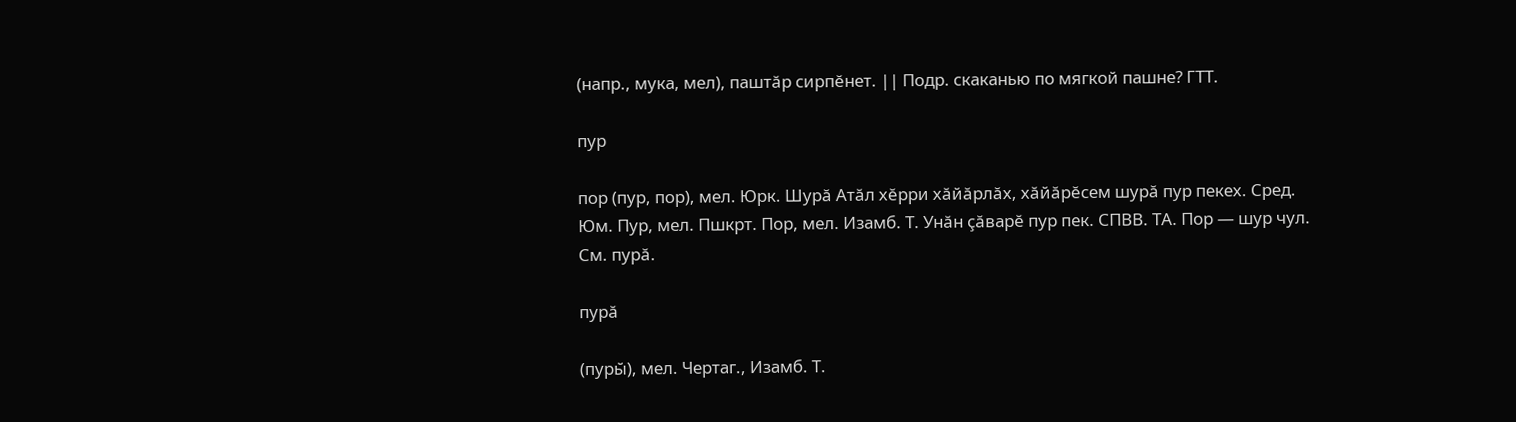(напр., мука, мел), паштăр сирпĕнет. || Подр. скаканью по мягкой пашне? ГТТ.

пур

пор (пур, пор), мел. Юрк. Шурă Атăл хĕрри хăйăрлăх, хăйăрĕсем шурă пур пекех. Сред. Юм. Пур, мел. Пшкрт. Пор, мел. Изамб. Т. Унăн çăварĕ пур пек. СПВВ. ТА. Пор — шур чул. См. пурă.

пурă

(пуры̆), мел. Чертаг., Изамб. Т.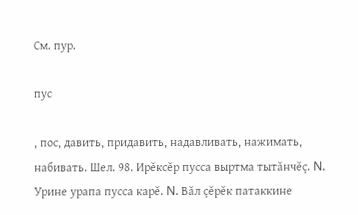См. пур.

пус

, пос, давить, придавить, надавливать, нажимать, набивать. Шел. 98. Ирĕксĕр пусса выртма тытăнчĕç. N. Урине урапа пусса карĕ. N. Вăл çĕрĕк патаккине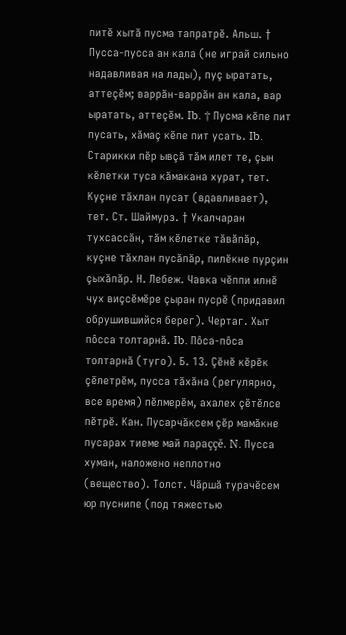питĕ хытă пусма тапратрĕ. Альш. † Пусса-пусса ан кала (не играй сильно надавливая на лады), пуç ыратать, аттеçĕм; варрăн-варрăн ан кала, вар ыратать, аттеçĕм. Ib. † Пусма кĕпе пит пусать, хăмаç кĕпе пит усать. Ib. Старикки пĕр ывçă тăм илет те, çын кĕлетки туса кăмакана хурат, тет. Куçне тăхлан пусат (вдавливает), тет. Ст. Шаймурз. † Укалчаран тухсассăн, тăм кĕлетке тăвăпăр, куçне тăхлан пусăпăр, пилĕкне пурçин çыхăпăр. Н. Лебеж. Чавка чĕппи илнĕ чух виçсĕмĕре çыран пусрĕ (придавил обрушившийся берег). Чертаг. Хыт пôсса толтарнă. Ib. Пôса-пôса толтарнă (туго). Б. 13. Çĕнĕ кĕрĕк çĕлетрĕм, пусса тăхăна (регулярно, все время) пĕлмерĕм, ахалех çĕтĕлсе пĕтрĕ. Кан. Пусарчăксем çĕр мамăкне пусарах тиеме май параççĕ. N. Пусса хуман, наложено неплотно (вещество). Толст. Чăршă турачĕсем юр пуснипе (под тяжестью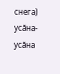снега) усăна-усăна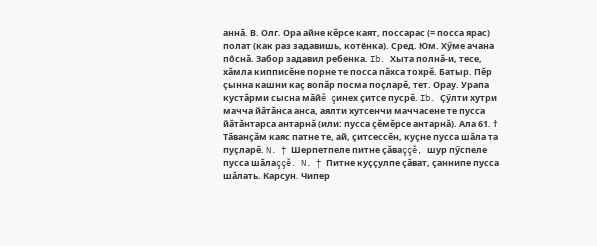аннă. В. Олг. Ора айне кĕрсе каят, поссарас (= посса ярас) полат (как раз задавишь, котёнка). Сред. Юм. Хӳме ачана пôснă. Забор задавил ребенка. Ib. Хыта полнă-и, тесе, хăмла кипписĕне порне те посса пăхса тохрĕ. Батыр. Пĕр çынна кашни каç вопăр посма поçларĕ, тет. Орау. Урапа кустăрми сысна мăйĕ çинех çитсе пусрĕ. Ib. Çӳлти хутри мачча йăтăнса анса, аялти хутсенчи маччасене те пусса йăтăнтарса антарнă (или: пусса çĕмĕрсе антарнă). Ала 61. † Тăванçăм каяс патне те, ай, çитсессĕн, куçне пусса шăла та пуçларĕ. N. † Шерпетпеле питне çăваççĕ, шур пӳспеле пусса шăлаççĕ. N. † Питне куççулпе çăват, çаннипе пусса шăлать. Карсун. Чипер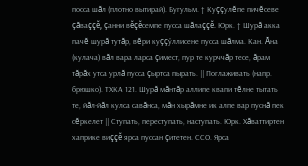посса шăл (плотно вытирай). Бугульм. † Куççулĕпе пичĕсеве çăваççĕ, çанни вĕçĕсемпе пусса шăлаççĕ. Юрк. † Шурă акка пачĕ шурă тутăр, вĕри куççӳллисене пусса шăлма. Кан. Ăна (кулача) вăл вара ларса çимест, пур те курччăр тесе, ăрам тăрăх утса урлă пусса çыртса пырать. || Поглаживать (напр. брюшко). ТХКА 121. Шурă мăнтăр аллипе квапи тĕлне тытать те, йăл-йăл кулса савăнса, мăн хырăмне ик алпе вар пуснă пек сĕркелет || Ступать, переступать, наступать. Юрк. Хăваттиртен хаприке виççĕ ярса пуссан çитетен. ССО. Ярса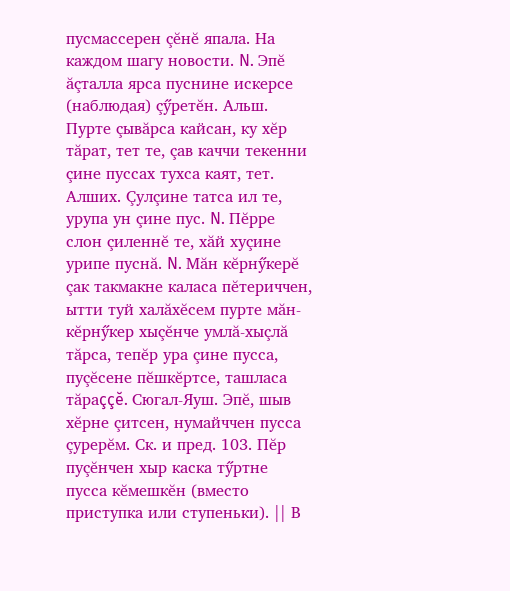пусмассерен çĕнĕ япала. На каждом шагу новости. N. Эпĕ ăçталла ярса пуснине искерсе (наблюдая) çӳретĕн. Альш. Пурте çывăрса кайсан, ку хĕр тăрат, тет те, çав каччи текенни çине пуссах тухса каят, тет. Алших. Çулçине татса ил те, урупа ун çине пус. N. Пĕрре слон çиленнĕ те, хăй хуçине урипе пуснă. N. Мăн кĕрнӳкерĕ çак такмакне каласа пĕтериччен, ытти туй халăхĕсем пурте мăн-кĕрнӳкер хыçĕнче умлă-хыçлă тăрса, тепĕр ура çине пусса, пуçĕсене пĕшкĕртсе, ташласа тăраççĕ. Сюгал-Яуш. Эпĕ, шыв хĕрне çитсен, нумайччен пусса çурерĕм. Ск. и пред. 103. Пĕр пуçĕнчен хыр каска тӳртне пусса кĕмешкĕн (вместо приступка или ступеньки). || В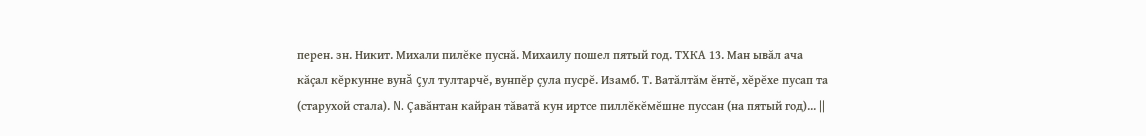перен. зн. Никит. Михали пилĕке пуснă. Михаилу пошел пятый год. ТХКА 13. Ман ывăл ача кăçал кĕркунне вунă çул тултарчĕ, вунпĕр çула пусрĕ. Изамб. Т. Ватăлтăм ĕнтĕ, хĕрĕхе пусап та (старухой стала). N. Çавăнтан кайран тăватă кун иртсе пиллĕкĕмĕшне пуссан (на пятый год)... ||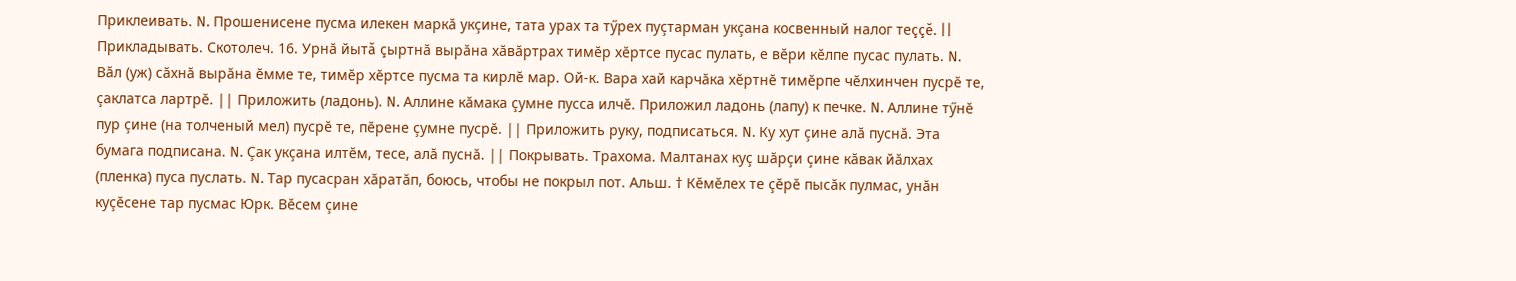Приклеивать. N. Прошенисене пусма илекен маркă укçине, тата урах та тӳрех пуçтарман укçана косвенный налог теççĕ. || Прикладывать. Скотолеч. 16. Урнă йытă çыртнă вырăна хăвăртрах тимĕр хĕртсе пусас пулать, е вĕри кĕлпе пусас пулать. N. Вăл (уж) сăхнă вырăна ĕмме те, тимĕр хĕртсе пусма та кирлĕ мар. Ой-к. Вара хай карчăка хĕртнĕ тимĕрпе чĕлхинчен пусрĕ те, çаклатса лартрĕ. || Приложить (ладонь). N. Аллине кăмака çумне пусса илчĕ. Приложил ладонь (лапу) к печке. N. Аллине тӳнĕ пур çине (на толченый мел) пусрĕ те, пĕрене çумне пусрĕ. || Приложить руку, подписаться. N. Ку хут çине алă пуснă. Эта бумага подписана. N. Çак укçана илтĕм, тесе, алă пуснă. || Покрывать. Трахома. Малтанах куç шăрçи çине кăвак йăлхах (пленка) пуса пуслать. N. Тар пусасран хăратăп, боюсь, чтобы не покрыл пот. Альш. † Кĕмĕлех те çĕрĕ пысăк пулмас, унăн куçĕсене тар пусмас Юрк. Вĕсем çине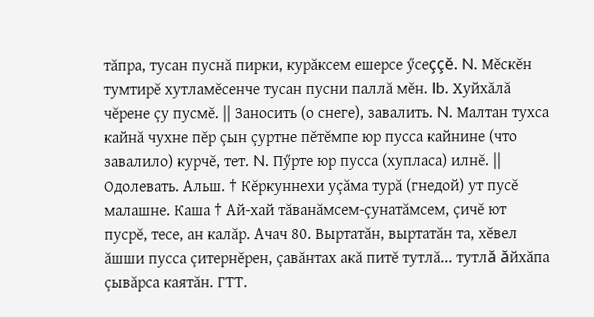тăпра, тусан пуснă пирки, курăксем ешерсе ӳсеççĕ. N. Мĕскĕн тумтирĕ хутламĕсенче тусан пусни паллă мĕн. Ib. Хуйхăлă чĕрене çу пусмĕ. || Заносить (о снеге), завалить. N. Малтан тухса кайнă чухне пĕр çын çуртне пĕтĕмпе юр пусса кайнине (что завалило) курчĕ, тет. N. Пӳрте юр пусса (хупласа) илнĕ. || Одолевать. Альш. † Кĕркуннехи уçăма турă (гнедой) ут пусĕ малашне. Каша † Ай-хай тăванăмсем-çунатăмсем, çичĕ ют пусрĕ, тесе, ан калăр. Ачач 80. Выртатăн, выртатăн та, хĕвел ăшши пусса çитернĕрен, çавăнтах акă питĕ тутлă... тутлă ăйхăпа çывăрса каятăн. ГТТ.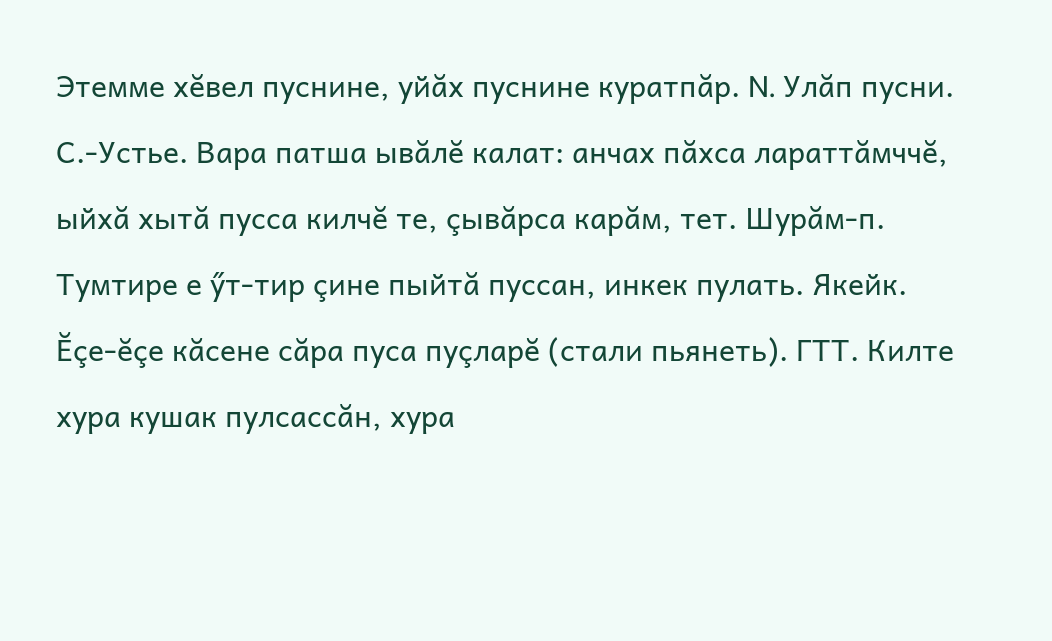Этемме хĕвел пуснине, уйăх пуснине куратпăр. N. Улăп пусни. С.-Устье. Вара патша ывăлĕ калат: анчах пăхса лараттăмччĕ, ыйхă хытă пусса килчĕ те, çывăрса карăм, тет. Шурăм-п. Тумтире е ӳт-тир çине пыйтă пуссан, инкек пулать. Якейк. Ĕçе-ĕçе кăсене сăра пуса пуçларĕ (стали пьянеть). ГТТ. Килте хура кушак пулсассăн, хура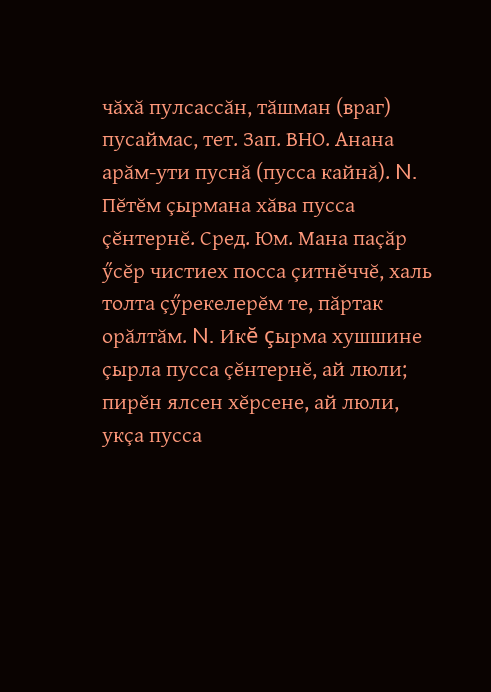чăхă пулсассăн, тăшман (враг) пусаймас, тет. Зап. ВНО. Анана арăм-ути пуснă (пусса кайнă). N. Пĕтĕм çырмана хăва пусса çĕнтернĕ. Сред. Юм. Мана паçăр ӳсĕр чистиех посса çитнĕччĕ, халь толта çӳрекелерĕм те, пăртак орăлтăм. N. Икĕ çырма хушшине çырла пусса çĕнтернĕ, ай люли; пирĕн ялсен хĕрсене, ай люли, укçа пусса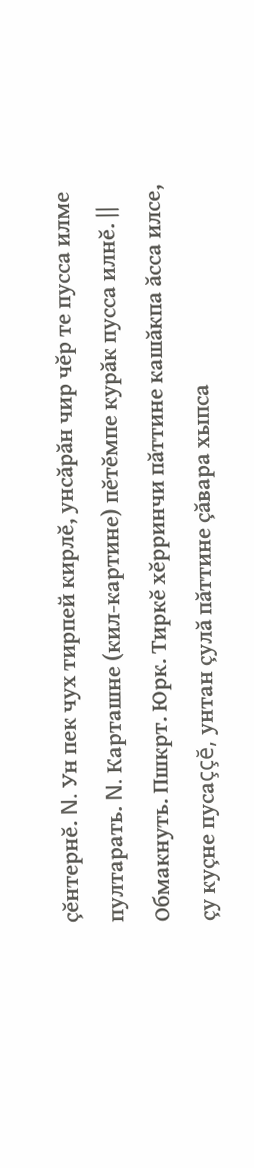çĕнтернĕ. N. Ун пек чух тирпей кирлĕ, унсăрăн чир чĕр те пусса илме пултарать. N. Карташне (кил-картине) пĕтĕмпе курăк пусса илнĕ. || Обмакнуть. Пшкрт. Юрк. Тиркĕ хĕрринчи пăттине кашăкпа ăсса илсе, çу куçне пусаççĕ, унтан çулă пăттине çăвара хыпса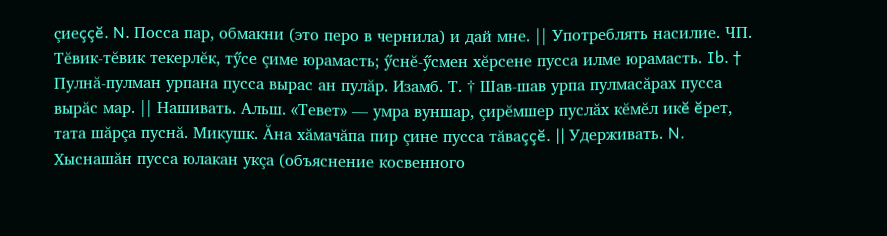çиеççĕ. N. Посса пар, обмакни (это перо в чернила) и дай мне. || Употреблять насилие. ЧП. Тĕвик-тĕвик текерлĕк, тӳсе çиме юрамасть; ӳснĕ-ӳсмен хĕрсене пусса илме юрамасть. Ib. † Пулнă-пулман урпана пусса вырас ан пулăр. Изамб. Т. † Шав-шав урпа пулмасăрах пусса вырăс мар. || Нашивать. Альш. «Тевет» — умра вуншар, çирĕмшер пуслăх кĕмĕл икĕ ĕрет, тата шăрçа пуснă. Микушк. Ăна хăмачăпа пир çине пусса тăваççĕ. || Удерживать. N. Хыснашăн пусса юлакан укçа (объяснение косвенного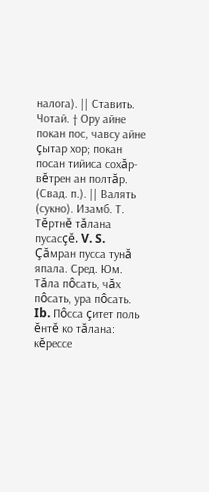налога). || Ставить. Чотай. † Ору айне покан пос, чавсу айне çытар хор; покан посан тийиса сохăр-вĕтрен ан полтăр. (Свад. п.). || Валять (сукно). Изамб. Т. Тĕртнĕ тăлана пусасçĕ. V. S. Çăмран пусса тунă япала. Сред. Юм. Тăла пôсать, чăх пôсать, ура пôсать. Ib. Пôсса çитет поль ĕнтĕ ко тăлана: кĕрессе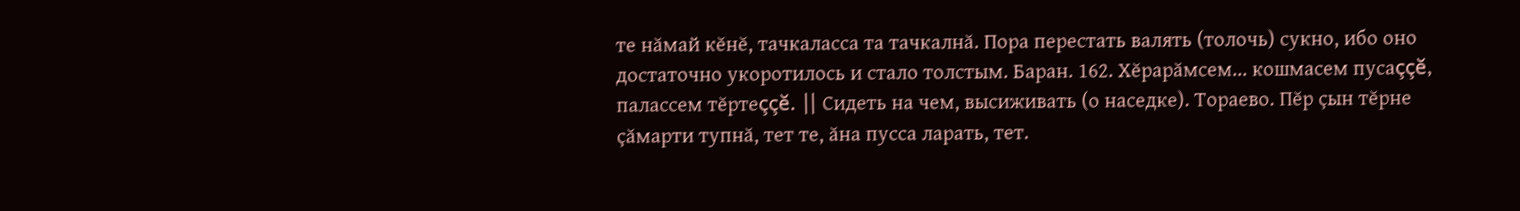те нăмай кĕнĕ, тачкаласса та тачкалнă. Пора перестать валять (толочь) сукно, ибо оно достаточно укоротилось и стало толстым. Баран. 162. Хĕрарăмсем... кошмасем пусаççĕ, палассем тĕртеççĕ. || Сидеть на чем, высиживать (о наседке). Тораево. Пĕр çын тĕрне çăмарти тупнă, тет те, ăна пусса ларать, тет.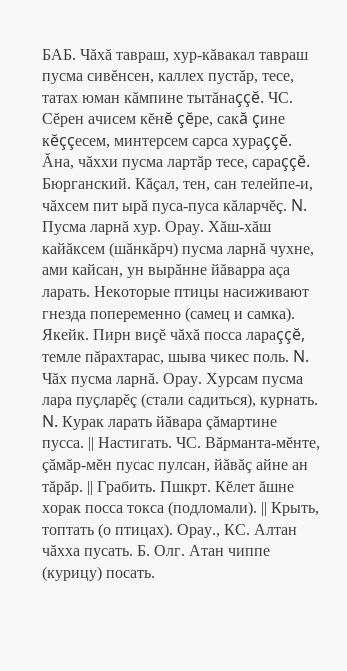БАБ. Чăхă тавраш, хур-кăвакал тавраш пусма сивĕнсен, каллех пустăр, тесе, татах юман кăмпине тытăнаççĕ. ЧС. Сĕрен ачисем кĕнĕ çĕре, сакă çине кĕççесем, минтерсем сарса хураççĕ. Ăна, чăххи пусма лартăр тесе, сараççĕ. Бюрганский. Кăçал, тен, сан телейпе-и, чăхсем пит ырă пуса-пуса кăларчĕç. N. Пусма ларнă хур. Орау. Хăш-хăш кайăксем (шăнкăрч) пусма ларнă чухне, ами кайсан, ун вырăнне йăварра аçа ларать. Некоторые птицы насиживают гнезда попеременно (самец и самка). Якейк. Пирн виçĕ чăхă посса лараççĕ, темле пăрахтарас, шыва чикес поль. N. Чăх пусма ларнă. Орау. Хурсам пусма лара пуçларĕç (стали садиться), курнать. N. Курак ларать йăвара çăмартине пусса. || Настигать. ЧС. Вăрманта-мĕнте, çăмăр-мĕн пусас пулсан, йăвăç айне ан тăрăр. || Грабить. Пшкрт. Кĕлет ăшне хорак посса токса (подломали). || Крыть, топтать (о птицах). Орау., КС. Алтан чăхха пусать. Б. Олг. Атан чиппе (курицу) посать.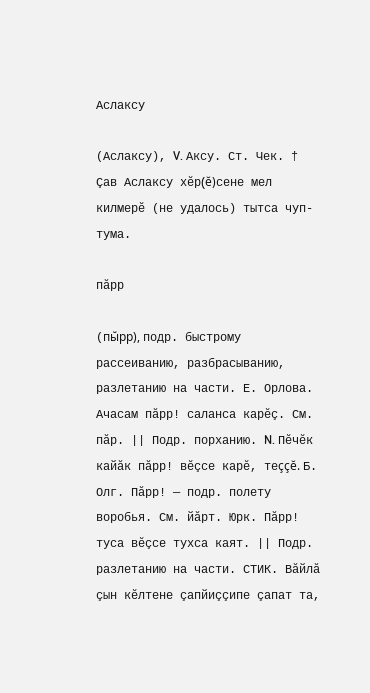Аслаксу

(Аслаксу), V. Аксу. Ст. Чек. † Çав Аслаксу хĕр(ĕ)сене мел килмерĕ (не удалось) тытса чуп-тума.

пăрр

(пы̆рр), подр. быстрому рассеиванию, разбрасыванию, разлетанию на части. Е. Орлова. Ачасам пăрр! саланса карĕç. См. пăр. || Подр. порханию. N. Пĕчĕк кайăк пăрр! вĕçсе карĕ, теççĕ. Б. Олг. Пăрр! — подр. полету воробья. См. йăрт. Юрк. Пăрр! туса вĕçсе тухса каят. || Подр. разлетанию на части. СТИК. Вăйлă çын кĕлтене çапйиççипе çапат та,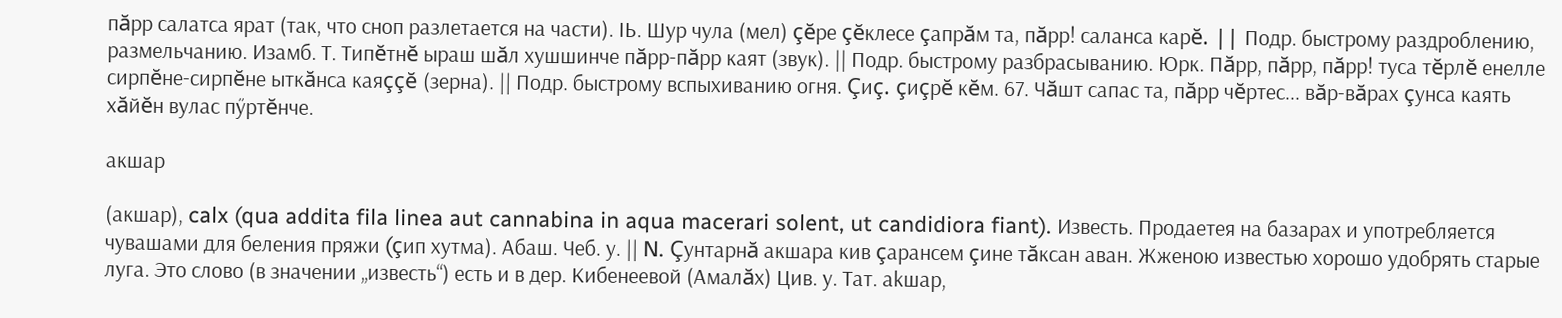пăрр салатса ярат (так, что сноп разлетается на части). IЬ. Шур чула (мел) çĕре çĕклесе çапрăм та, пăрр! саланса карĕ. || Подр. быстрому раздроблению, размельчанию. Изамб. Т. Типĕтнĕ ыраш шăл хушшинче пăрр-пăрр каят (звук). || Подр. быстрому разбрасыванию. Юрк. Пăрр, пăрр, пăрр! туса тĕрлĕ енелле сирпĕне-сирпĕне ыткăнса каяççĕ (зерна). || Подр. быстрому вспыхиванию огня. Çиç. çиçрĕ кĕм. 67. Чăшт сапас та, пăрр чĕртес... вăр-вăрах çунса каять хăйĕн вулас пӳртĕнче.

акшар

(акшар), calx (qua addita fila linea aut cannabina in aqua macerari solent, ut candidiora fiant). Известь. Продаетея на базарах и употребляется чувашами для беления пряжи (çип хутма). Абаш. Чеб. у. || N. Çунтарнă акшара кив çарансем çине тăксан аван. Жженою известью хорошо удобрять старые луга. Это слово (в значении „известь“) есть и в дер. Кибенеевой (Амалăх) Цив. у. Тат. аkшар,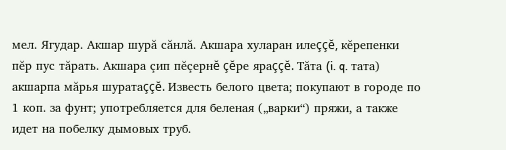мел. Ягудар. Акшар шурă сăнлă. Акшара хуларан илеççĕ, кĕрепенки пĕр пус тăрать. Акшара çип пĕçернĕ çĕре яраççĕ. Тăта (i. q. тата) акшарпа мăрья шуратаççĕ. Известь белого цвета; покупают в городе по 1 коп. за фунт; употребляется для беленая („варки“) пряжи, а также идет на побелку дымовых труб.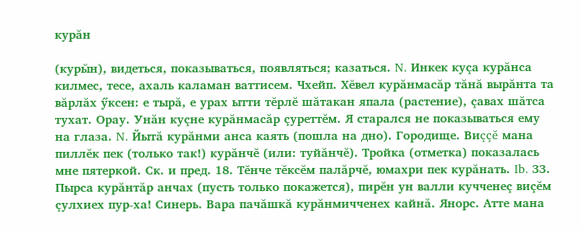курăн

(куры̆н), видеться, показываться, появляться; казаться. N. Инкек куçа курăнса килмес, тесе, ахаль каламан ваттисем. Чхейп. Хĕвел курăнмасăр тăнă вырăнта та вăрлăх ӳксен: е тырă, е урах ытти тĕрлĕ шăтакан япала (растение), çавах шăтса тухат. Орау. Унăн куçне курăнмасăр çуреттĕм. Я старался не показываться ему на глаза. N. Йытă курăнми анса каять (пошла на дно). Городище. Виççĕ мана пиллĕк пек (только так!) курăнчĕ (или: туйăнчĕ). Тройка (отметка) показалась мне пятеркой. Ск. и пред. 18. Тĕнче тĕксĕм палăрчĕ, юмахри пек курăнать. Ib. ЗЗ. Пырса курăнтăр анчах (пусть только покажется), пирĕн ун валли кучченеç виçĕм çулхиех пур-ха! Синерь. Вара пачăшкă курăнмичченех кайнă. Янорс. Атте мана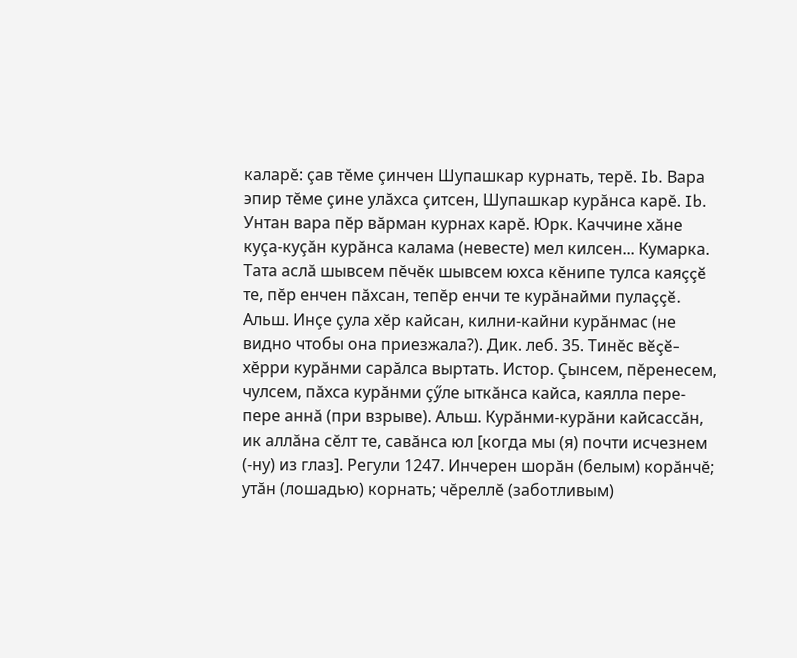каларĕ: çав тĕме çинчен Шупашкар курнать, терĕ. Ib. Вара эпир тĕме çине улăхса çитсен, Шупашкар курăнса карĕ. Ib. Унтан вара пĕр вăрман курнах карĕ. Юрк. Каччине хăне куçа-куçăн курăнса калама (невесте) мел килсен... Кумарка. Тата аслă шывсем пĕчĕк шывсем юхса кĕнипе тулса каяççĕ те, пĕр енчен пăхсан, тепĕр енчи те курăнайми пулаççĕ. Альш. Инçе çула хĕр кайсан, килни-кайни курăнмас (не видно чтобы она приезжала?). Дик. леб. 35. Тинĕс вĕçĕ-хĕрри курăнми сарăлса выртать. Истор. Çынсем, пĕренесем, чулсем, пăхса курăнми çӳле ыткăнса кайса, каялла пере-пере аннă (при взрыве). Альш. Курăнми-курăни кайсассăн, ик аллăна сĕлт те, савăнса юл [когда мы (я) почти исчезнем (-ну) из глаз]. Регули 1247. Инчерен шорăн (белым) корăнчĕ; утăн (лошадью) корнать; чĕреллĕ (заботливым)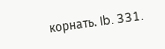корнать. Ib. 331.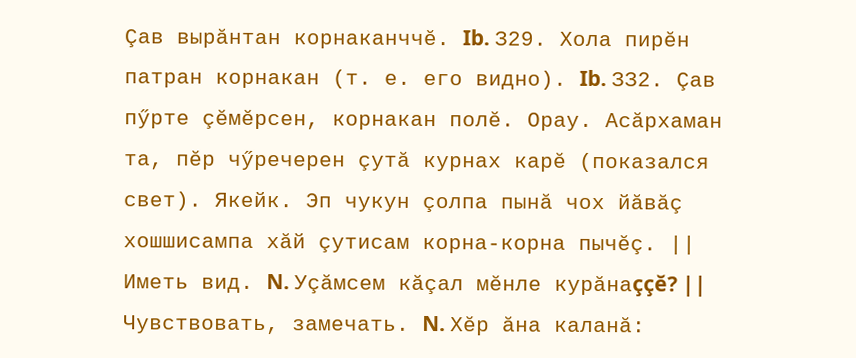Çав вырăнтан корнаканччĕ. Ib. З29. Хола пирĕн патран корнакан (т. е. его видно). Ib. ЗЗ2. Çав пӳрте çĕмĕрсен, корнакан полĕ. Орау. Асăрхаман та, пĕр чӳречерен çутă курнах карĕ (показался свет). Якейк. Эп чукун çолпа пынă чох йăвăç хошшисампа хăй çутисам корна-корна пычĕç. || Иметь вид. N. Уçăмсем кăçал мĕнле курăнаççĕ? || Чувствовать, замечать. N. Хĕр ăна каланă: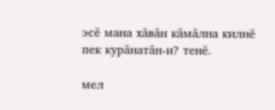эсĕ мана хăвăн кăмăлна килнĕ пек курăнатăн-и? тенĕ.

мел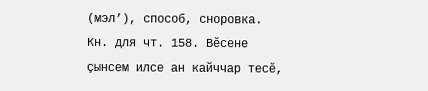(мэл’), способ, сноровка. Кн. для чт. 158. Вĕсене çынсем илсе ан кайччар тесĕ,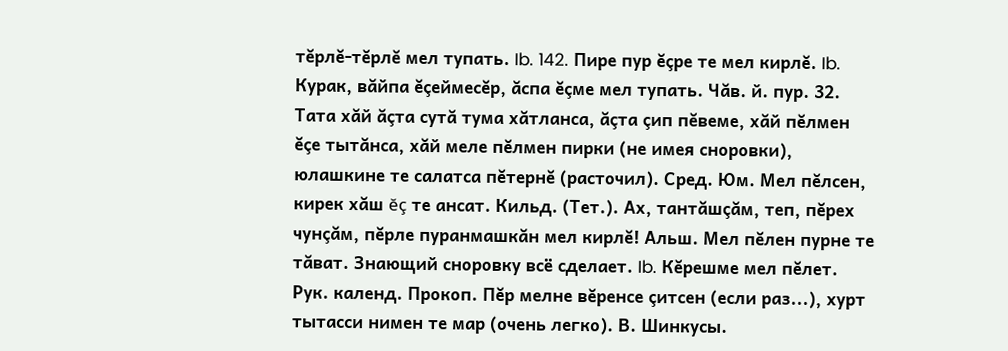тĕрлĕ-тĕрлĕ мел тупать. Ib. 142. Пире пур ĕçре те мел кирлĕ. Ib. Курак, вăйпа ĕçеймесĕр, ăспа ĕçме мел тупать. Чăв. й. пур. 32. Тата хăй ăçта сутă тума хăтланса, ăçта çип пĕвеме, хăй пĕлмен ĕçе тытăнса, хăй меле пĕлмен пирки (не имея сноровки), юлашкине те салатса пĕтернĕ (расточил). Сред. Юм. Мел пĕлсен, кирек хăш ĕç те ансат. Кильд. (Тет.). Ах, тантăшçăм, теп, пĕрех чунçăм, пĕрле пуранмашкăн мел кирлĕ! Альш. Мел пĕлен пурне те тăват. Знающий сноровку всё сделает. Ib. Кĕрешме мел пĕлет. Рук. календ. Прокоп. Пĕр мелне вĕренсе çитсен (если раз...), хурт тытасси нимен те мар (очень легко). В. Шинкусы.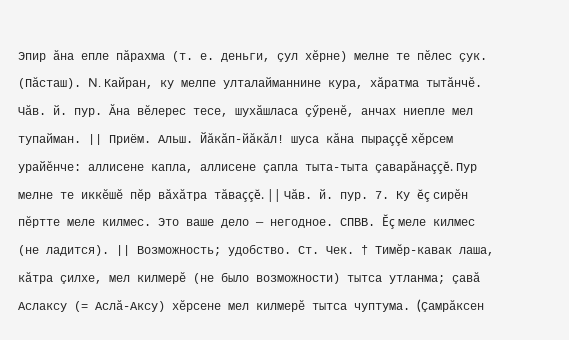Эпир ăна епле пăрахма (т. е. деньги, çул хĕрне) мелне те пĕлес çук. (Пăсташ). N. Кайран, ку мелпе улталайманнине кура, хăратма тытăнчĕ. Чăв. й. пур. Ăна вĕлерес тесе, шухăшласа çӳренĕ, анчах ниепле мел тупайман. || Приём. Альш. Йăкăп-йăкăл! шуса кăна пыраççĕ хĕрсем урайĕнче: аллисене капла, аллисене çапла тыта-тыта çаварăнаççĕ. Пур мелне те иккĕшĕ пĕр вăхăтра тăваççĕ. || Чăв. й. пур. 7. Ку ĕç сирĕн пĕртте меле килмес. Это ваше дело — негодное. СПВВ. Ĕç меле килмес (не ладится). || Возможность; удобство. Ст. Чек. † Тимĕр-кавак лаша, кăтра çилхе, мел килмерĕ (не было возможности) тытса утланма; çавă Аслаксу (= Аслă-Аксу) хĕрсене мел килмерĕ тытса чуптума. (Çамрăксен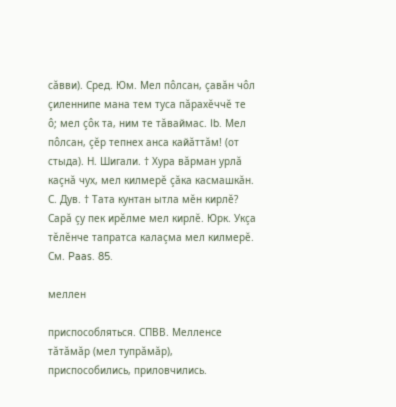сăвви). Сред. Юм. Мел пôлсан, çавăн чôл çиленнипе мана тем туса пăрахĕччĕ те ô; мел çôк та, ним те тăваймас. Ib. Мел пôлсан, çĕр тепнех анса кайăттăм! (от стыда). Н. Шигали. † Хура вăрман урлă каçнă чух, мел килмерĕ çăка касмашкăн. С. Дув. † Тата кунтан ытла мĕн кирлĕ? Сарă çу пек ирĕлме мел кирлĕ. Юрк. Укçа тĕлĕнче тапратса калаçма мел килмерĕ. См. Paas. 85.

меллен

приспособляться. СПВВ. Мелленсе тăтăмăр (мел тупрăмăр), приспособились, приловчились.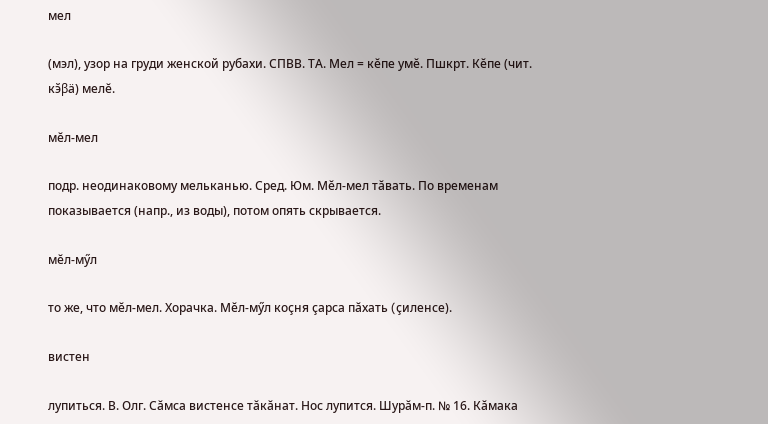мел

(мэл), узор на груди женской рубахи. СПВВ. ТА. Мел = кĕпе умĕ. Пшкрт. Кĕпе (чит. кэ̆βӓ) мелĕ.

мĕл-мел

подр. неодинаковому мельканью. Сред. Юм. Мĕл-мел тăвать. По временам показывается (напр., из воды), потом опять скрывается.

мĕл-мӳл

то же, что мĕл-мел. Хорачка. Мĕл-мӳл коçня çарса пăхать (çиленсе).

вистен

лупиться. В. Олг. Сăмса вистенсе тăкăнат. Нос лупится. Шурăм-п. № 16. Кăмака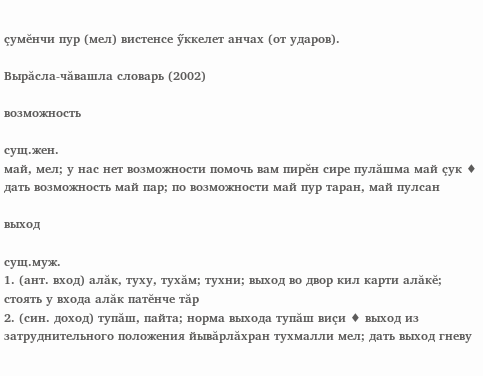çумĕнчи пур (мел) вистенсе ӳккелет анчах (от ударов).

Вырăсла-чăвашла словарь (2002)

возможность

сущ.жен.
май, мел; у нас нет возможности помочь вам пирĕн сире пулăшма май çук ♦ дать возможность май пар; по возможности май пур таран, май пулсан

выход

сущ.муж.
1. (ант. вход) алăк, туху, тухăм; тухни; выход во двор кил карти алăкĕ; стоять у входа алăк патĕнче тăр
2. (син. доход) тупăш, пайта; норма выхода тупăш виçи ♦ выход из затруднительного положения йывăрлăхран тухмалли мел; дать выход гневу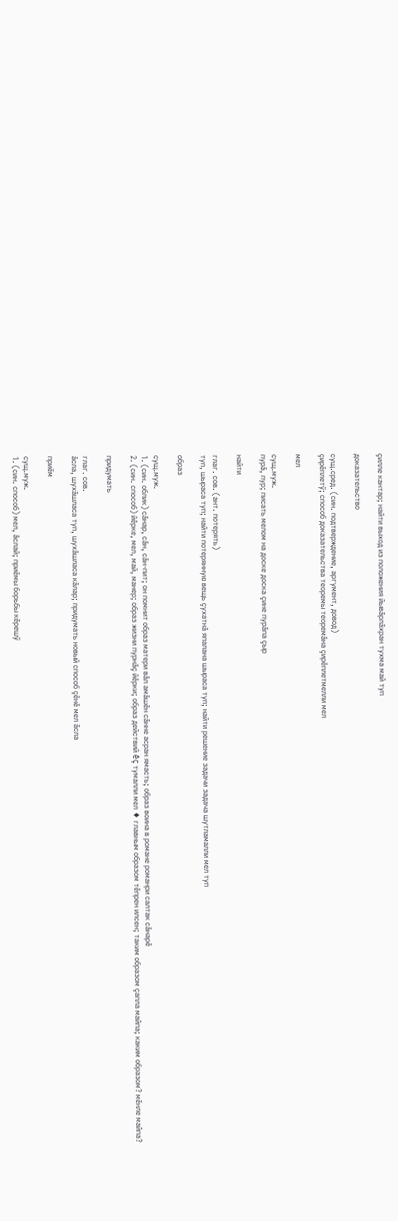çилле кантар; найти выход из положения йывăрлăхран тухма май туп

доказательство

сущ.сред. (син. подтверждение, аргумент, довод)
çирĕплетӳ; способ доказательства теоремы теоремăна çирĕплетмелли мел

мел

сущ.муж.
пурă, пур; писать мелом на доске доска çине пурăпа çыр

найти

глаг. сов. (ант. потерять)
туп, шыраса туп; найти потерянную вещь çухатнă япалана шыраса туп; найти решение задачи задача шутламалли мел туп

образ

сущ.муж.
1. (син. облик) сăнар, сăн, сăн-пит; он помнит образ матери вăл амăшĕн сăнне асран ямасть; образ воина в романе романри салтак сăнарĕ
2. (син. способ) йĕрке, мел, май, манер; образ жизни пурнăç йĕрки; образ действий ĕç тумалли мел ♦ главным образом тĕпрен илсен; таким образом çапла майпа; каким образом? мĕнле майпа?

придумать

глаг. сов.
ăсла, шухăшласа туп, шухăшласа кăлар; придумать новый способ çĕнĕ мел ăсла

приём

сущ.муж.
1. (син. способ) мел, ăслай; приёмы борьбы кĕрешӳ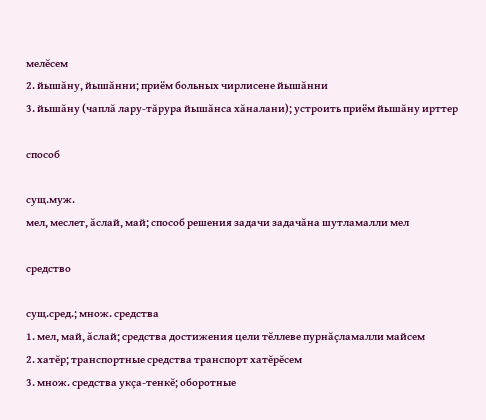мелĕсем
2. йышăну, йышăнни; приём больных чирлисене йышăнни
3. йышăну (чаплă лару-тăрура йышăнса хăналани); устроить приём йышăну ирттер

способ

сущ.муж.
мел, меслет, ăслай, май; способ решения задачи задачăна шутламалли мел

средство

сущ.сред.; множ. средства
1. мел, май, ăслай; средства достижения цели тĕллеве пурнăçламалли майсем
2. хатĕр; транспортные средства транспорт хатĕрĕсем
3. множ. средства укçа-тенкĕ; оборотные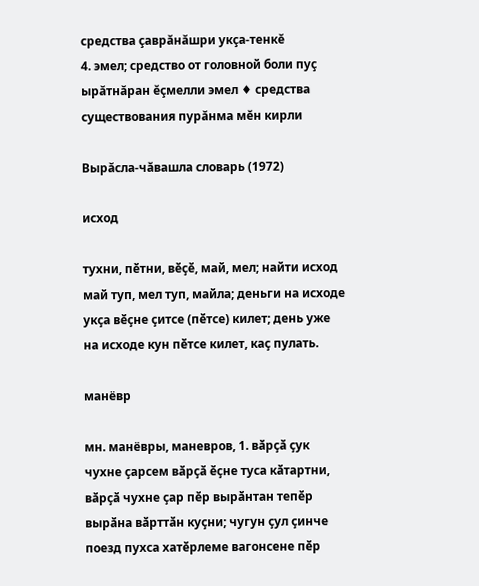средства çаврăнăшри укçа-тенкĕ
4. эмел; средство от головной боли пуç ырăтнăран ĕçмелли эмел ♦ средства существования пурăнма мĕн кирли

Вырăсла-чăвашла словарь (1972)

исход

тухни, пӗтни, вӗҫӗ, май, мел; найти исход май туп, мел туп, майла; деньги на исходе укҫа вӗҫне ҫитсе (пӗтсе) килет; день уже на исходе кун пӗтсе килет, каҫ пулать.

манёвр

мн. манёвры, маневров, 1. вӑрҫӑ ҫук чухне ҫарсем вӑрҫӑ ӗҫне туса кӑтартни, вӑрҫӑ чухне ҫар пӗр вырӑнтан тепӗр вырӑна вӑрттӑн куҫни; чугун ҫул ҫинче поезд пухса хатӗрлеме вагонсене пӗр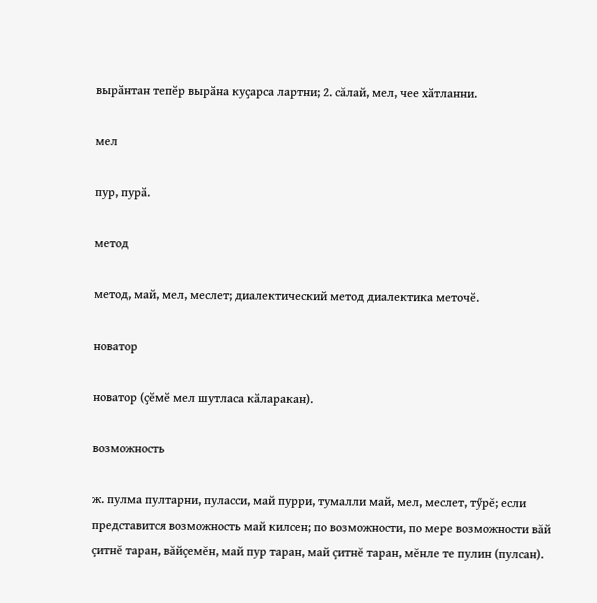вырӑнтан тепӗр вырӑна куҫарса лартни; 2. сăлай, мел, чее хӑтланни.

мел

пур, пурӑ.

метод

метод, май, мел, меслет; диалектический метод диалектика меточӗ.

новатор

новатор (ҫӗмӗ мел шутласа кӑларакан).

возможность

ж. пулма пултарни, пуласси, май пурри, тумалли май, мел, меслет, тӳрĕ; если представится возможность май килсен; по возможности, по мере возможности вăй çитнĕ таран, вăйçемĕн, май пур таран, май çитнĕ таран, мĕнле те пулин (пулсан).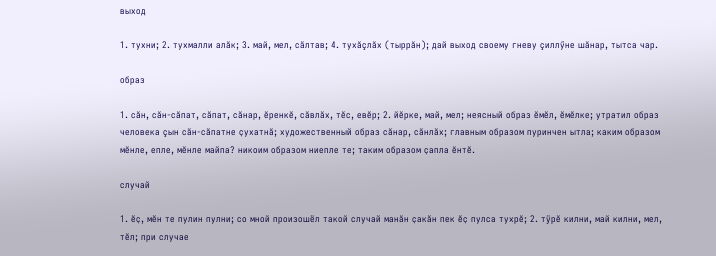выход

1. тухни; 2. тухмалли алăк; 3. май, мел, сăлтав; 4. тухăçлăх (тыррăн); дай выход своему гневу çиллӳне шăнар, тытса чар.

образ

1. сӑн, сӑн-сӑпат, сӑпат, сӑнар, ӗренкӗ, сӑвлӑх, тӗс, евӗр; 2. йӗрке, май, мел; неясный образ ӗмӗл, ӗмӗлке; утратил образ человека çын сӑн-сӑпатне ҫухатнӑ; художественный образ сӑнар, сӑнлӑх; главным образом пуринчен ытла; каким образом мĕнле, епле, мĕнле майпа? никоим образом ниепле те; таким образом ҫапла ӗнтӗ.

случай

1. ӗҫ, мĕн те пулин пулни; со мной произошёл такой случай манӑн ҫакӑн пек ӗҫ пулса тухрĕ; 2. тÿрĕ килни, май килни, мел, тĕл; при случае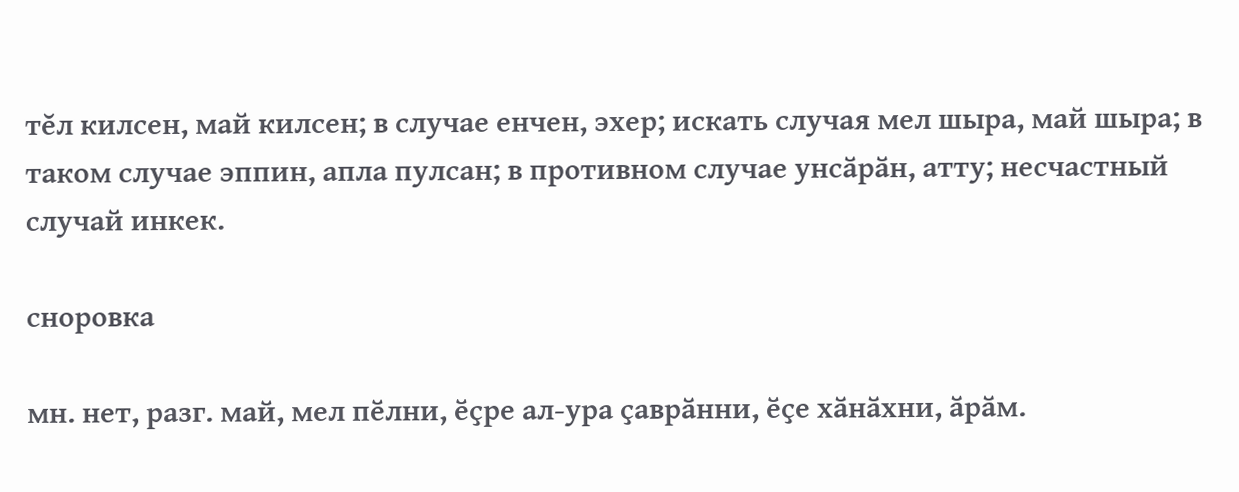тĕл килсен, май килсен; в случае енчен, эхер; искать случая мел шыра, май шыра; в таком случае эппин, апла пулсан; в противном случае унсӑрӑн, атту; несчастный случай инкек.

сноровка

мн. нет, разг. май, мел пӗлни, ӗҫре ал-ура ҫаврӑнни, ӗҫе хӑнӑхни, ӑрӑм.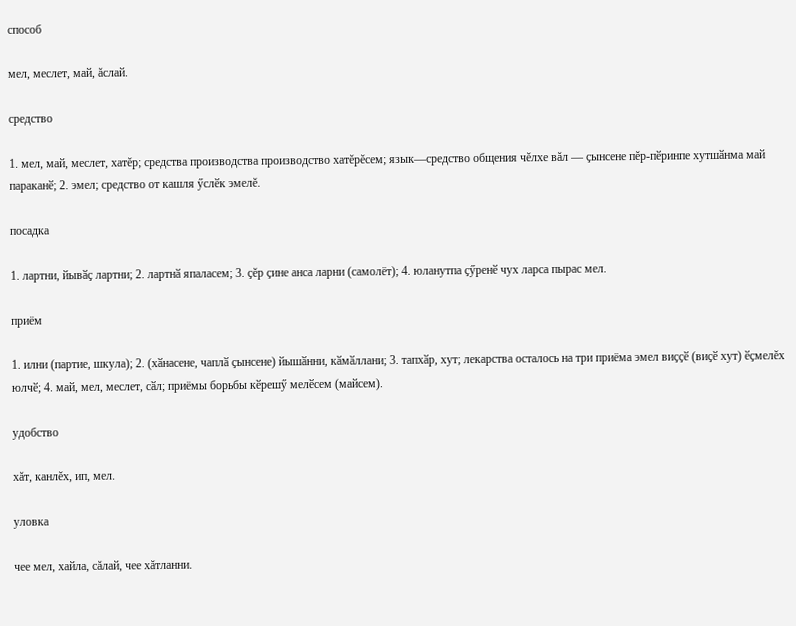способ

мел, меслет, май, ăслай.

средство

1. мел, май, меслет, хатĕр; средства производства производство хатĕрĕсем; язык—средство общения чĕлхе вăл — ҫынсене пĕр-пӗринпе хутшӑнма май параканӗ; 2. эмел; средство от кашля ӳслӗк эмелĕ.

посадка

1. лартни, йывӑҫ лартни; 2. лартнӑ япаласем; 3. ҫĕр ҫине анса ларни (самолёт); 4. юланутпа ҫӳренӗ чух ларса пырас мел.

приём

1. илни (партие, шкула); 2. (хӑнасене, чаплӑ ҫынсене) йышӑнни, кӑмӑллани; 3. тапхӑр, хут; лекарства осталось на три приёма эмел виҫҫӗ (виҫӗ хут) ӗҫмелĕх юлчӗ; 4. май, мел, меслет, сӑл; приёмы борьбы кӗрешӳ мелӗсем (майсем).

удобство

хăт, канлĕх, ип, мел.

уловка

чее мел, хайла, сăлай, чее хăтланни.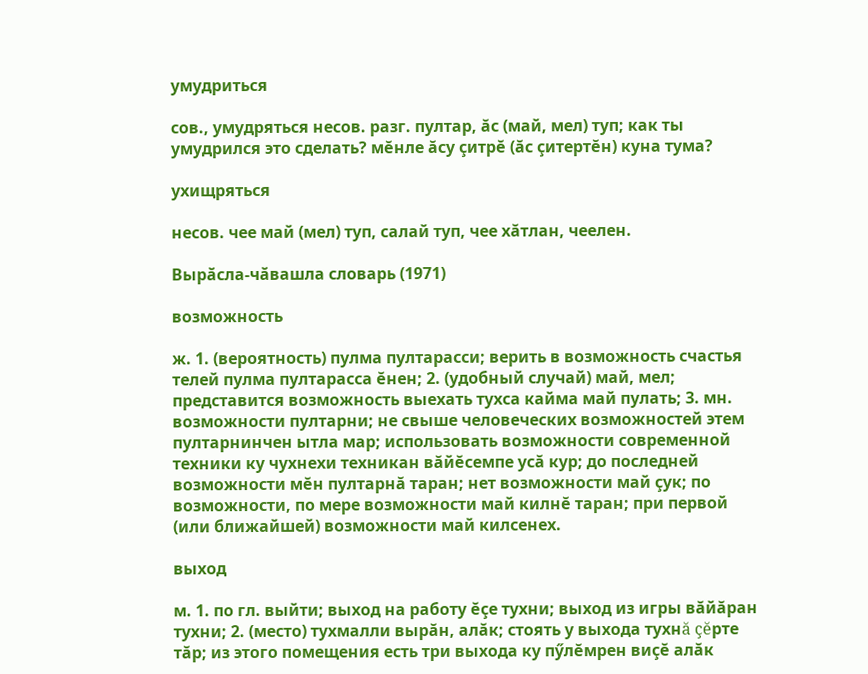умудриться

сов., умудряться несов. разг. пултар, ăс (май, мел) туп; как ты умудрился это сделать? мĕнле ăсу çитрĕ (ăс çитертĕн) куна тума?

ухищряться

несов. чее май (мел) туп, салай туп, чее хăтлан, чеелен.

Вырӑсла-чӑвашла словарь (1971)

возможность

ж. 1. (вероятность) пулма пултарасси; верить в возможность счастья телей пулма пултарасса ĕнен; 2. (удобный случай) май, мел; представится возможность выехать тухса кайма май пулать; 3. мн. возможности пултарни; не свыше человеческих возможностей этем пултарнинчен ытла мар; использовать возможности современной техники ку чухнехи техникан вăйĕсемпе усă кур; до последней возможности мĕн пултарнă таран; нет возможности май çук; по возможности, по мере возможности май килнĕ таран; при первой (или ближайшей) возможности май килсенех.

выход

м. 1. по гл. выйти; выход на работу ĕçе тухни; выход из игры вăйăран тухни; 2. (место) тухмалли вырăн, алăк; стоять у выхода тухнă çĕрте тăр; из этого помещения есть три выхода ку пӳлĕмрен виçĕ алăк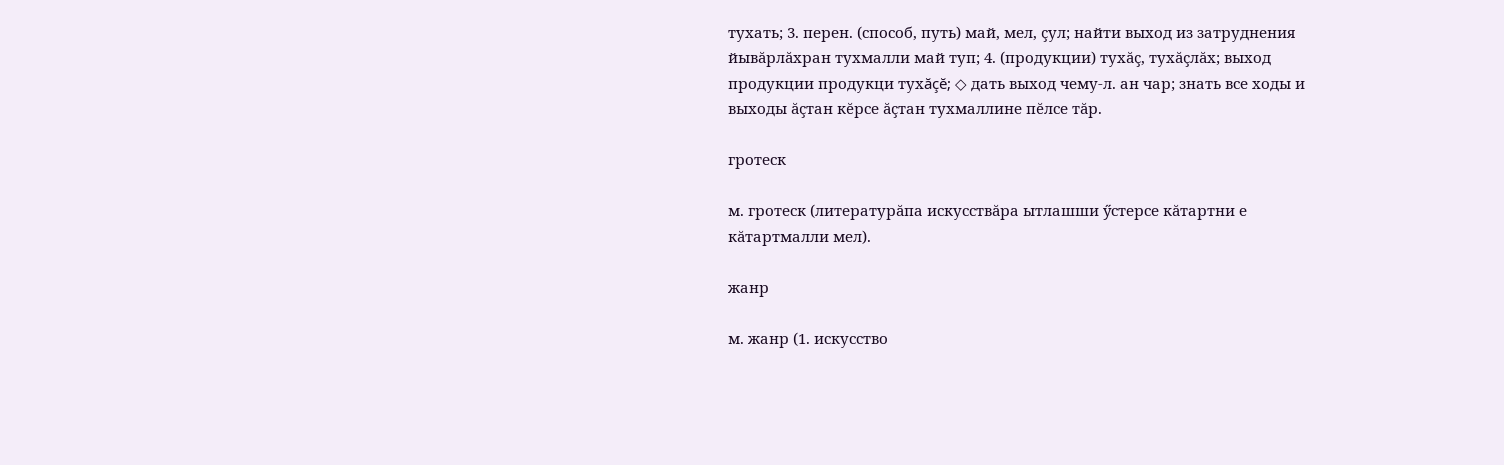тухать; 3. перен. (способ, путь) май, мел, çул; найти выход из затруднения йывăрлăхран тухмалли май туп; 4. (продукции) тухăç, тухăçлăх; выход продукции продукци тухăçĕ; ◇ дать выход чему-л. ан чар; знать все ходы и выходы ăçтан кĕрсе ăçтан тухмаллине пĕлсе тăр.

гротеск

м. гротеск (литературăпа искусствăра ытлашши ӳстерсе кăтартни е кăтартмалли мел).

жанр

м. жанр (1. искусство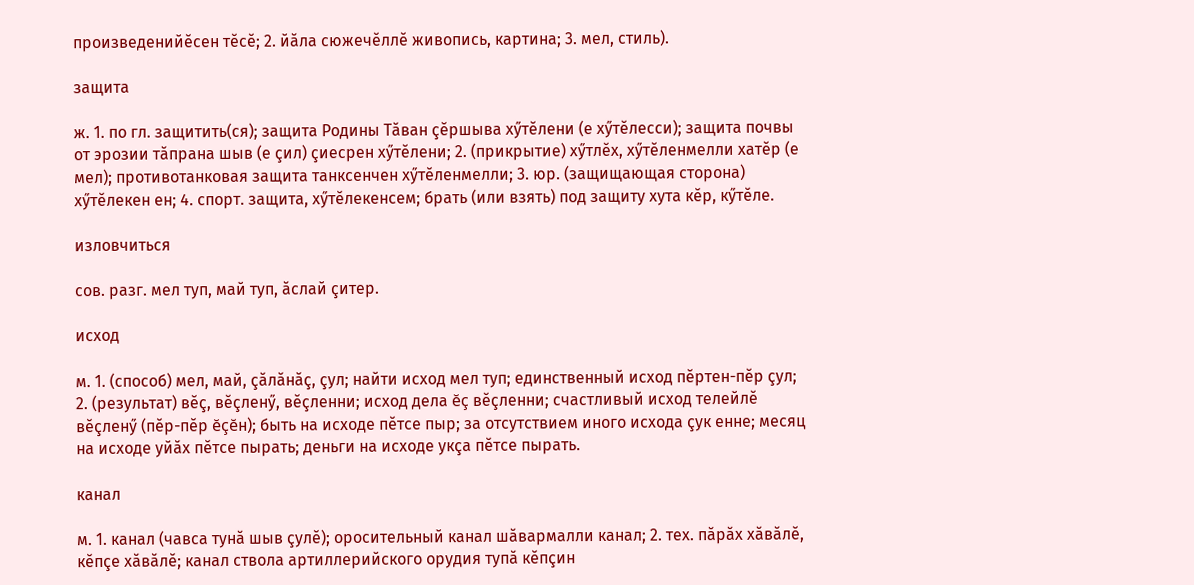произведенийĕсен тĕсĕ; 2. йăла сюжечĕллĕ живопись, картина; 3. мел, стиль).

защита

ж. 1. по гл. защитить(ся); защита Родины Тăван çĕршыва хӳтĕлени (е хӳтĕлесси); защита почвы от эрозии тăпрана шыв (е çил) çиесрен хӳтĕлени; 2. (прикрытие) хӳтлĕх, хӳтĕленмелли хатĕр (е мел); противотанковая защита танксенчен хӳтĕленмелли; 3. юр. (защищающая сторона) хӳтĕлекен ен; 4. спорт. защита, хӳтĕлекенсем; брать (или взять) под защиту хута кĕр, кӳтĕле.

изловчиться

сов. разг. мел туп, май туп, ăслай çитер.

исход

м. 1. (способ) мел, май, çăлăнăç, çул; найти исход мел туп; единственный исход пĕртен-пĕр çул; 2. (результат) вĕç, вĕçленӳ, вĕçленни; исход дела ĕç вĕçленни; счастливый исход телейлĕ вĕçленӳ (пĕр-пĕр ĕçĕн); быть на исходе пĕтсе пыр; за отсутствием иного исхода çук енне; месяц на исходе уйăх пĕтсе пырать; деньги на исходе укçа пĕтсе пырать.

канал

м. 1. канал (чавса тунă шыв çулĕ); оросительный канал шăвармалли канал; 2. тех. пăрăх хăвăлĕ, кĕпçе хăвăлĕ; канал ствола артиллерийского орудия тупă кĕпçин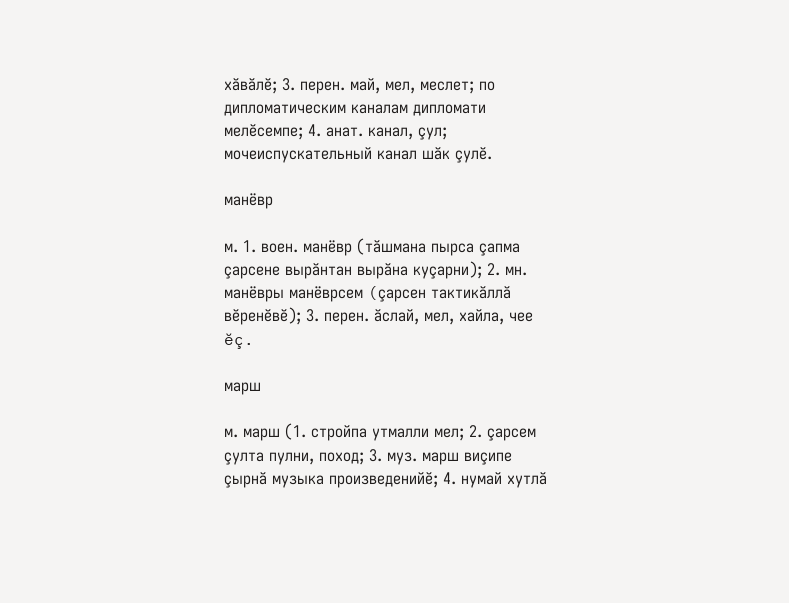хăвăлĕ; 3. перен. май, мел, меслет; по дипломатическим каналам дипломати мелĕсемпе; 4. анат. канал, çул; мочеиспускательный канал шăк çулĕ.

манёвр

м. 1. воен. манёвр (тăшмана пырса çапма çарсене вырăнтан вырăна куçарни); 2. мн. манёвры манёврсем (çарсен тактикăллă вĕренĕвĕ); 3. перен. ăслай, мел, хайла, чее ĕç.

марш

м. марш (1. стройпа утмалли мел; 2. çарсем çулта пулни, поход; 3. муз. марш виçипе çырнă музыка произведенийĕ; 4. нумай хутлă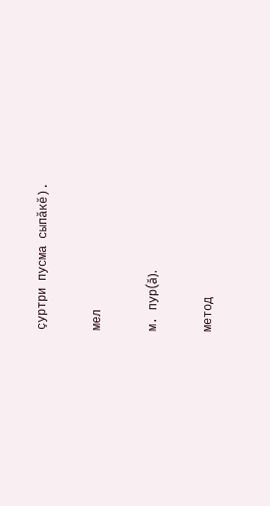çуртри пусма сыпăкĕ).

мел

м. пур(ă).

метод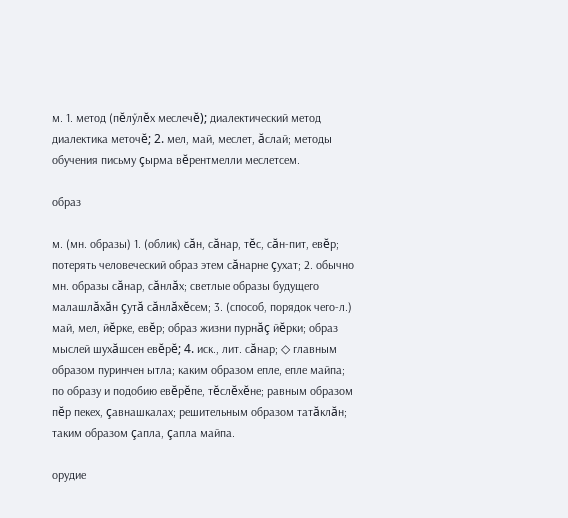м. 1. метод (пĕлӳлĕх меслечĕ); диалектический метод диалектика меточĕ; 2. мел, май, меслет, ăслай; методы обучения письму çырма вĕрентмелли меслетсем.

образ

м. (мн. образы) 1. (облик) сăн, сăнар, тĕс, сăн-пит, евĕр; потерять человеческий образ этем сăнарне çухат; 2. обычно мн. образы сăнар, сăнлăх; светлые образы будущего малашлăхăн çутă сăнлăхĕсем; 3. (способ, порядок чего-л.) май, мел, йĕрке, евĕр; образ жизни пурнăç йĕрки; образ мыслей шухăшсен евĕрĕ; 4. иск., лит. сăнар; ◇ главным образом пуринчен ытла; каким образом епле, епле майпа; по образу и подобию евĕрĕпе, тĕслĕхĕне; равным образом пĕр пекех, çавнашкалах; решительным образом татăклăн; таким образом çапла, çапла майпа.

орудие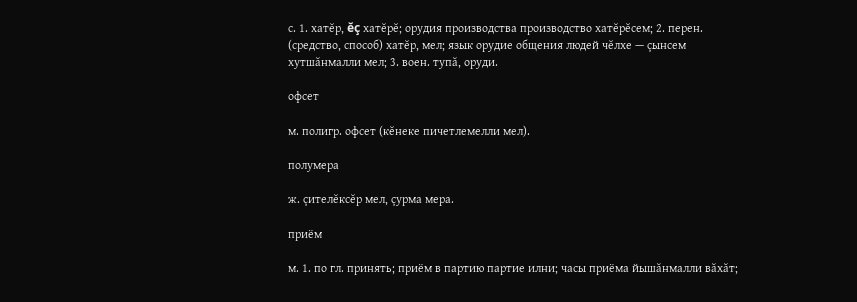с. 1. хатĕр, ĕç хатĕрĕ; орудия производства производство хатĕрĕсем; 2. перен. (средство, способ) хатĕр, мел; язык орудие общения людей чĕлхе — çынсем хутшăнмалли мел; 3. воен. тупă, оруди.

офсет

м. полигр. офсет (кĕнеке пичетлемелли мел).

полумера

ж. çителĕксĕр мел, çурма мера.

приём

м. 1. по гл. принять; приём в партию партие илни; часы приёма йышăнмалли вăхăт;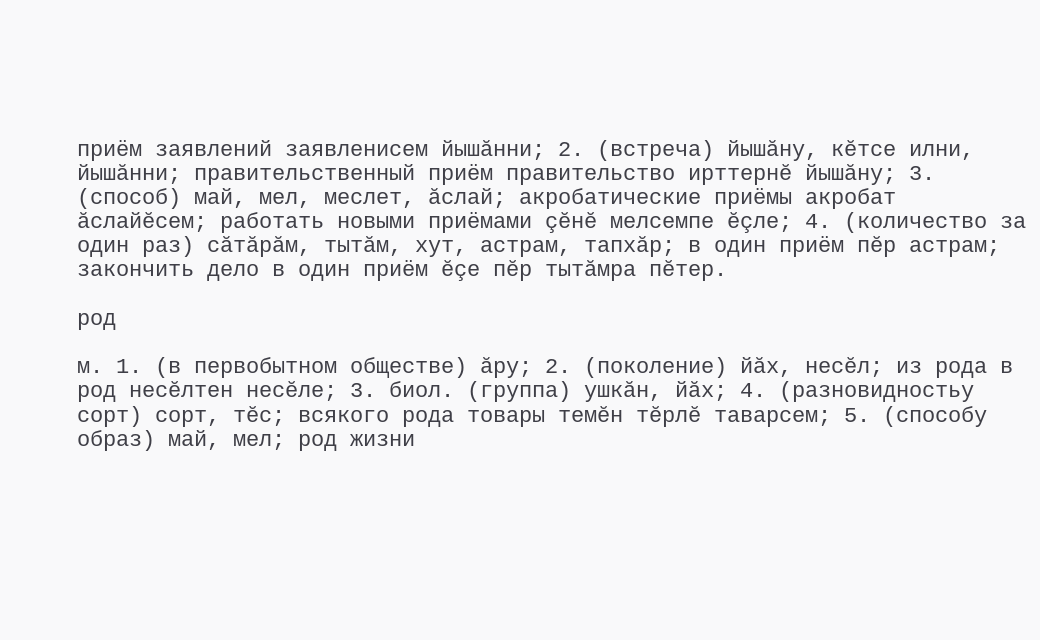приём заявлений заявленисем йышăнни; 2. (встреча) йышăну, кĕтсе илни, йышăнни; правительственный приём правительство ирттернĕ йышăну; 3. (способ) май, мел, меслет, ăслай; акробатические приёмы акробат ăслайĕсем; работать новыми приёмами çĕнĕ мелсемпе ĕçле; 4. (количество за один раз) сăтăрăм, тытăм, хут, астрам, тапхăр; в один приём пĕр астрам; закончить дело в один приём ĕçе пĕр тытăмра пĕтер.

род

м. 1. (в первобытном обществе) ăру; 2. (поколение) йăх, несĕл; из рода в род несĕлтен несĕле; 3. биол. (группа) ушкăн, йăх; 4. (разновидностьу сорт) сорт, тĕс; всякого рода товары темĕн тĕрлĕ таварсем; 5. (способу образ) май, мел; род жизни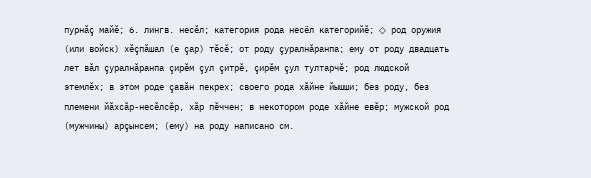пурнăç майĕ; 6. лингв. несĕл; категория рода несёл категорийĕ; ◇ род оружия (или войск) хĕçпăшал (е çар) тĕсĕ; от роду çуралнăранпа; ему от роду двадцать лет вăл çуралнăранпа çирĕм çул çитрĕ, çирĕм çул тултарчĕ; род людской этемлĕх; в этом роде çавăн пекрех; своего рода хăйне йышши; без роду, без племени йăхсăр-несĕлсĕр, хăр пĕччен; в некотором роде хăйне евĕр; мужской род (мужчины) арçынсем; (ему) на роду написано см.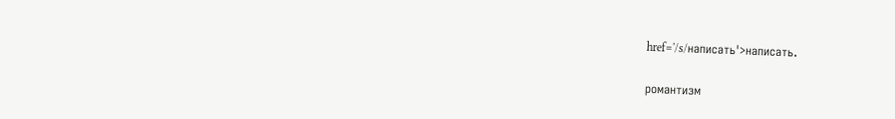href='/s/написать'>написать.

романтизм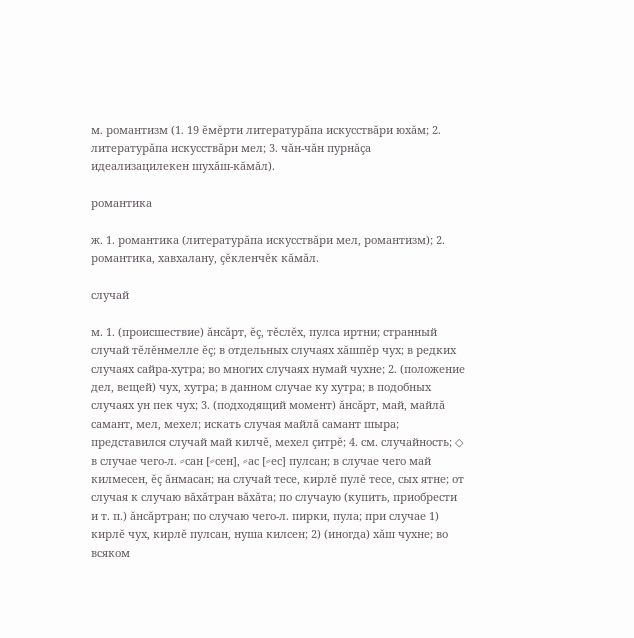м. романтизм (1. 19 ĕмĕрти литературăпа искусствăри юхăм; 2. литературăпа искусствăри мел; 3. чăн-чăн пурнăçа идеализацилекен шухăш-кăмăл).

романтика

ж. 1. романтика (литературăпа искусствăри мел, романтизм); 2. романтика, хавхалану, çĕкленчĕк кăмăл.

случай

м. 1. (происшествие) ăнсăрт, ĕç, тĕслĕх, пулса иртни; странный случай тĕлĕнмелле ĕç; в отдельных случаях хăшпĕр чух; в редких случаях сайра-хутра; во многих случаях нумай чухне; 2. (положение дел, вещей) чух, хутра; в данном случае ку хутра; в подобных случаях ун пек чух; 3. (подходящий момент) ăнсăрт, май, майлă самант, мел, мехел; искать случая майлă самант шыра; представился случай май килчĕ, мехел çитрĕ; 4. см. случайность; ◇ в случае чего-л. ⸗сан [⸗сен], ⸗ас [⸗ес] пулсан; в случае чего май килмесен, ĕç ăнмасан; на случай тесе, кирлĕ пулĕ тесе, сых ятне; от случая к случаю вăхăтран вăхăта; по случаую (купить, приобрести и т. п.) ăнсăртран; по случаю чего-л. пирки, пула; при случае 1) кирлĕ чух, кирлĕ пулсан, нуша килсен; 2) (иногда) хăш чухне; во всяком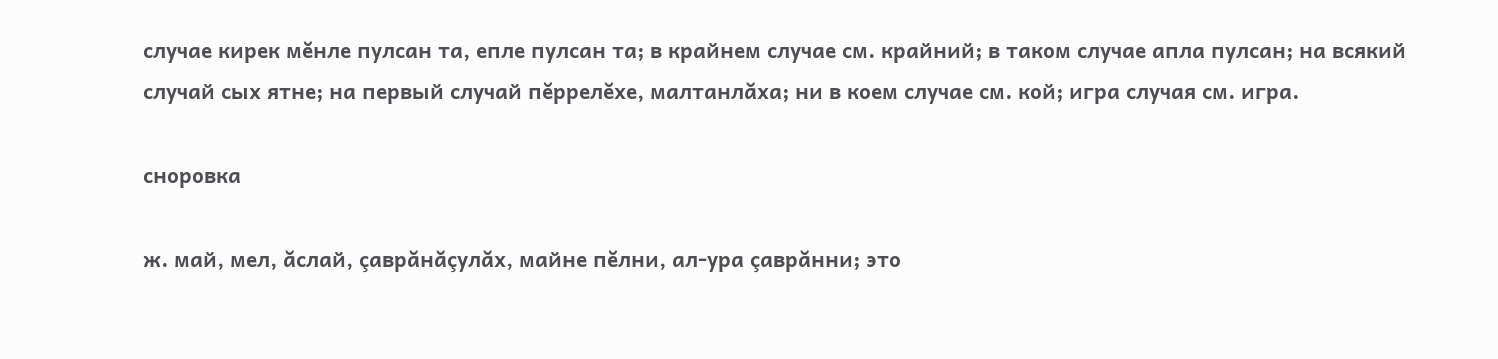случае кирек мĕнле пулсан та, епле пулсан та; в крайнем случае см. крайний; в таком случае апла пулсан; на всякий случай сых ятне; на первый случай пĕррелĕхе, малтанлăха; ни в коем случае см. кой; игра случая см. игра.

сноровка

ж. май, мел, ăслай, çаврăнăçулăх, майне пĕлни, ал-ура çаврăнни; это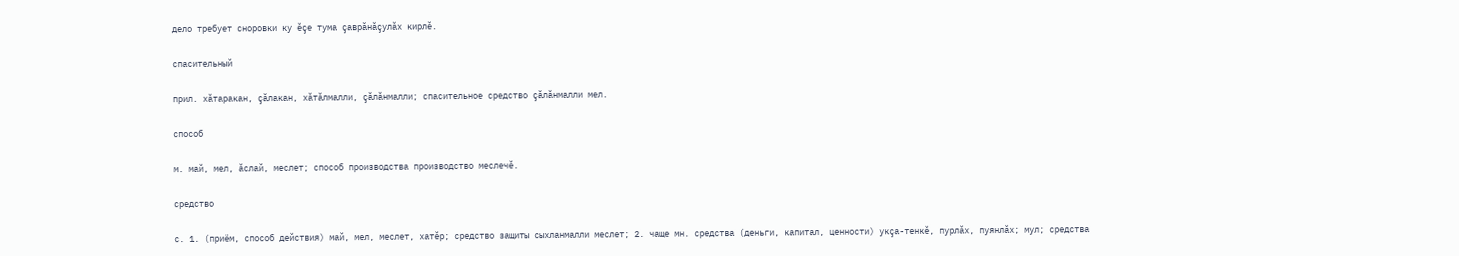дело требует сноровки ку ĕçе тума çаврăнăçулăх кирлĕ.

спасительный

прил. хăтаракан, çăлакан, хăтăлмалли, çăлăнмалли; спасительное средство çăлăнмалли мел.

способ

м. май, мел, ăслай, меслет; способ производства производство меслечĕ.

средство

с. 1. (приём, способ действия) май, мел, меслет, хатĕр; средство защиты сыхланмалли меслет; 2. чаще мн. средства (деньги, капитал, ценности) укçа-тенкĕ, пурлăх, пуянлăх; мул; средства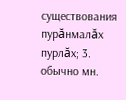существования пурăнмалăх пурлăх; 3. обычно мн.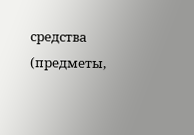средства (предметы,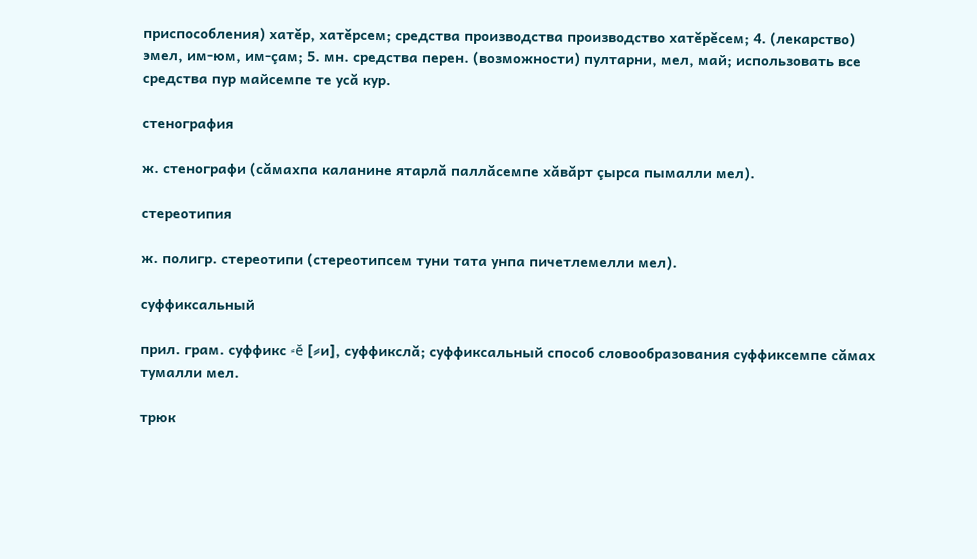приспособления) хатĕр, хатĕрсем; средства производства производство хатĕрĕсем; 4. (лекарство) эмел, им-юм, им-çам; 5. мн. средства перен. (возможности) пултарни, мел, май; использовать все средства пур майсемпе те усă кур.

стенография

ж. стенографи (сăмахпа каланине ятарлă паллăсемпе хăвăрт çырса пымалли мел).

стереотипия

ж. полигр. стереотипи (стереотипсем туни тата унпа пичетлемелли мел).

суффиксальный

прил. грам. суффикс ⸗ĕ [⸗и], суффикслă; суффиксальный способ словообразования суффиксемпе сăмах тумалли мел.

трюк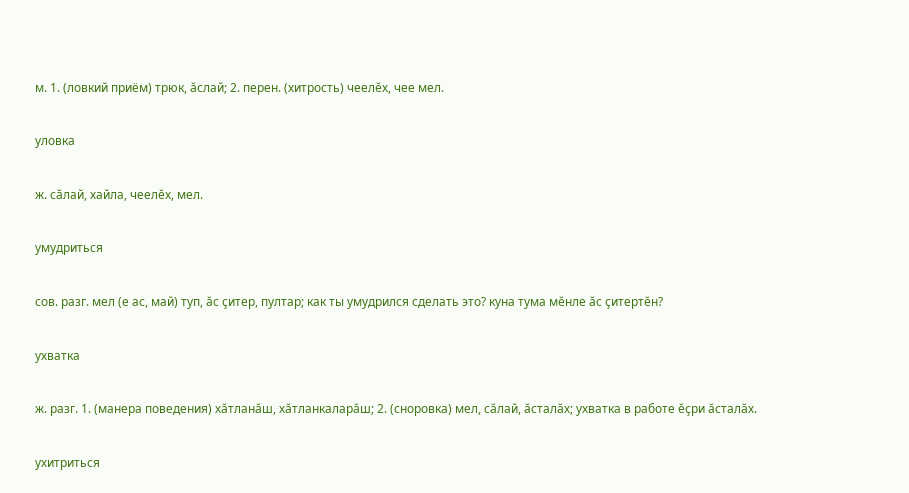м. 1. (ловкий приём) трюк, ăслай; 2. перен. (хитрость) чеелĕх, чее мел.

уловка

ж. сăлай, хайла, чеелĕх, мел.

умудриться

сов. разг. мел (е ас, май) туп, ăс çитер, пултар; как ты умудрился сделать это? куна тума мĕнле ăс çитертĕн?

ухватка

ж. разг. 1. (манера поведения) хăтланăш, хăтланкаларăш; 2. (сноровка) мел, сăлай, ăсталăх; ухватка в работе ĕçри ăсталăх.

ухитриться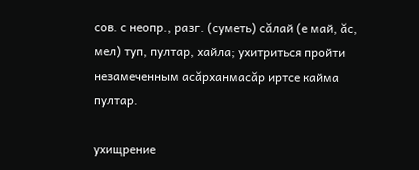сов. с неопр., разг. (суметь) сăлай (е май, ăс, мел) туп, пултар, хайла; ухитриться пройти незамеченным асăрханмасăр иртсе кайма пултар.

ухищрение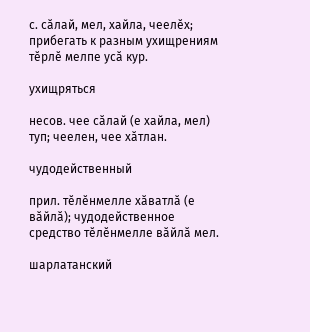с. сăлай, мел, хайла, чеелĕх; прибегать к разным ухищрениям тĕрлĕ мелпе усă кур.

ухищряться

несов. чее сăлай (е хайла, мел) туп; чеелен, чее хăтлан.

чудодейственный

прил. тĕлĕнмелле хăватлă (е вăйлă); чудодейственное средство тĕлĕнмелле вăйлă мел.

шарлатанский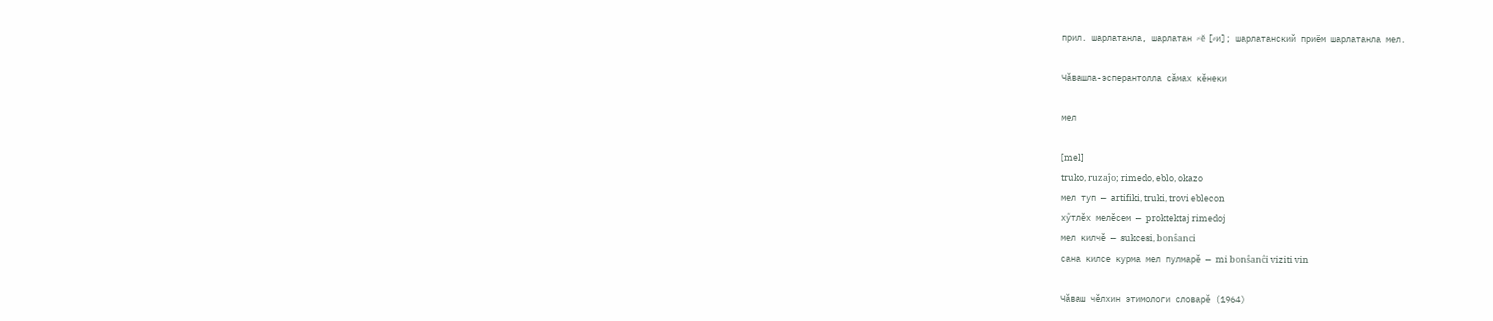прил. шарлатанла, шарлатан ⸗ĕ [⸗и]; шарлатанский приём шарлатанла мел.

Чӑвашла-эсперантолла сӑмах кӗнеки

мел

[mel]
truko, ruzaĵo; rimedo, eblo, okazo
мел туп — artifiki, truki, trovi eblecon
хӳтлĕх мелĕсем — proktektaj rimedoj
мел килчĕ — sukcesi, bonŝanci
сана килсе курма мел пулмарĕ — mi bonŝanĉi viziti vin

Чӑваш чӗлхин этимологи словарĕ (1964)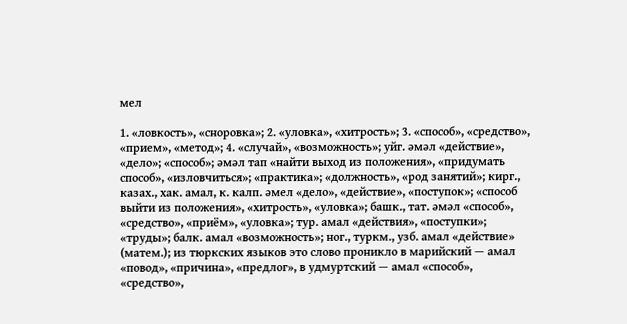мел

1. «ловкость», «сноровка»; 2. «уловка», «хитрость»; 3. «способ», «средство», «прием», «метод»; 4. «случай», «возможность»; уйг. әмәл «действие», «дело»; «способ»; әмәл тaп «найти выход из положения», «придумать способ», «изловчиться»; «практика»; «должность», «род занятий»; кирг., казах., хак. амал, к. калп. әмел «дело», «действие», «поступок»; «способ выйти из положения», «хитрость», «уловка»; башк., тат. әмәл «способ», «средство», «приём», «уловка»; тур. амал «действия», «поступки»; «труды»; балк. амал «возможность»; ног., туркм., узб. амал «действие» (матем.); из тюркских языков это слово проникло в марийский — амал «повод», «причина», «предлог», в удмуртский — амал «способ», «средство»,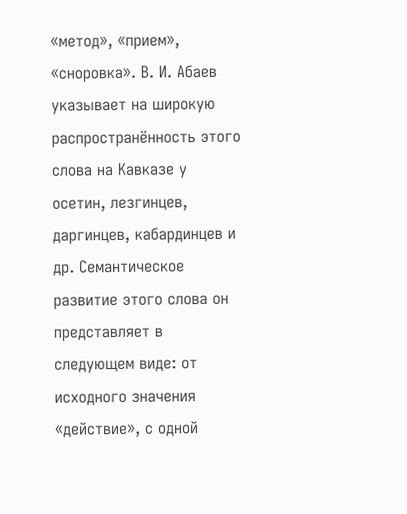«метод», «прием», «сноровка». В. И. Абаев указывает на широкую распространённость этого слова на Кавказе у осетин, лезгинцев, даргинцев, кабардинцев и др. Семантическое развитие этого слова он представляет в следующем виде: от исходного значения «действие», с одной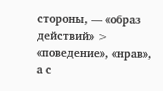стороны, — «образ действий» > «поведение», «нрав», а с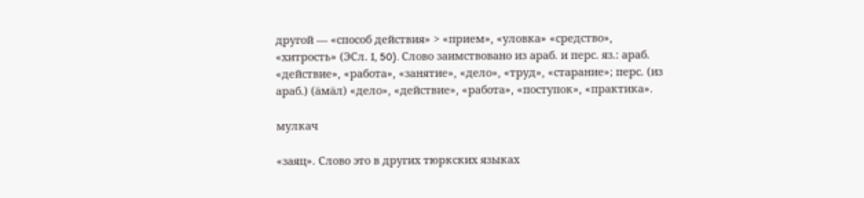другой — «способ действия» > «прием», «уловка» «средство», «хитрость» (ЭСл. I, 50). Слово заимствовано из араб. и перс. яз.: араб. «действие», «работа», «занятие», «дело», «труд», «старание»; перс. (из араб.) (ӓмӓл) «дело», «действие», «работа», «поступок», «практика».

мулкач

«заяц». Слово это в других тюркских языках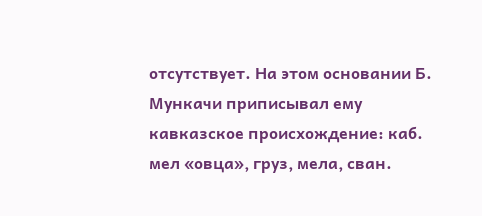отсутствует. На этом основании Б. Мункачи приписывал ему кавказское происхождение: каб. мел «овца», груз, мела, сван.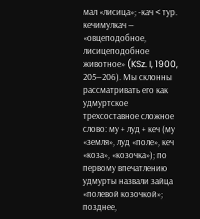мал «лисица»; -кач < тур. кечимулкач — «овцеподобное, лисицеподобное животное» (KSz. I, 1900, 205—206). Мы склонны рассматривать его как удмуртское трехсоставное сложное слово: му + луд + кеч (му «земля», луд «поле», кеч «коза», «козочка»); по первому впечатлению удмурты назвали зайца «полевой козочкой»; позднее,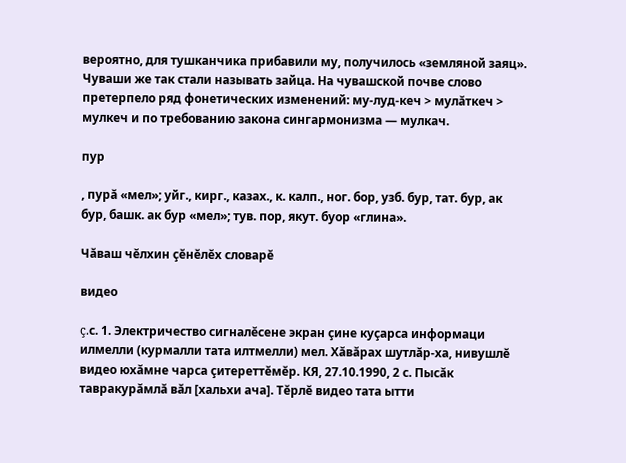вероятно, для тушканчика прибавили му, получилось «земляной заяц». Чуваши же так стали называть зайца. На чувашской почве слово претерпело ряд фонетических изменений: му-луд-кеч > мулăткеч > мулкеч и по требованию закона сингармонизма — мулкач.

пур

, пурă «мел»; уйг., кирг., казах., к. калп., ног. бор, узб. бур, тат. бур, ак бур, башк. ак бур «мел»; тув. пор, якут. буор «глина».

Чăваш чĕлхин çĕнĕлĕх словарĕ

видео

ç.с. 1. Электричество сигналĕсене экран çине куçарса информаци илмелли (курмалли тата илтмелли) мел. Хăвăрах шутлăр-ха, нивушлĕ видео юхăмне чарса çитереттĕмĕр. КЯ, 27.10.1990, 2 с. Пысăк тавракурăмлă вăл [хальхи ача]. Тĕрлĕ видео тата ытти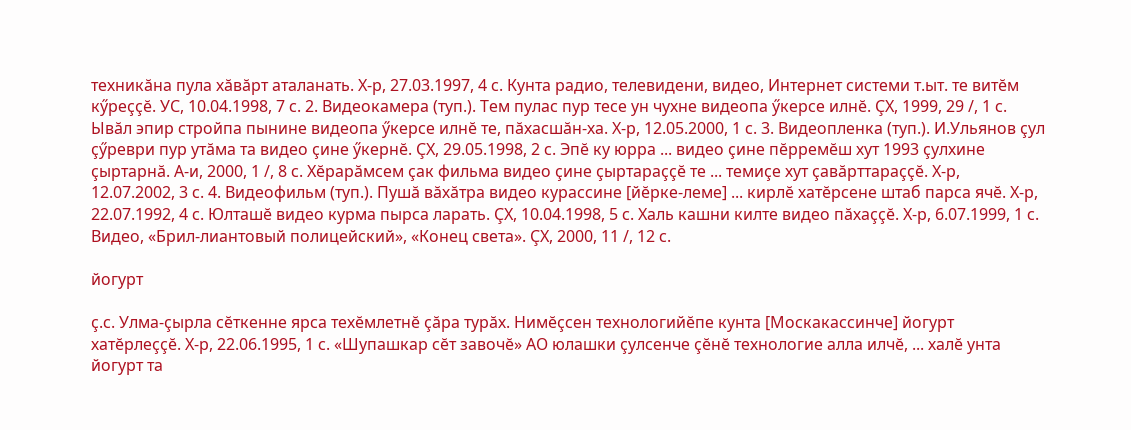техникăна пула хăвăрт аталанать. Х-р, 27.03.1997, 4 с. Кунта радио, телевидени, видео, Интернет системи т.ыт. те витĕм кӳреççĕ. УС, 10.04.1998, 7 с. 2. Видеокамера (туп.). Тем пулас пур тесе ун чухне видеопа ӳкерсе илнĕ. ÇХ, 1999, 29 /, 1 с. Ывăл эпир стройпа пынине видеопа ӳкерсе илнĕ те, пăхасшăн-ха. Х-р, 12.05.2000, 1 с. 3. Видеопленка (туп.). И.Ульянов çул çӳреври пур утăма та видео çине ӳкернĕ. ÇХ, 29.05.1998, 2 с. Эпĕ ку юрра ... видео çине пĕрремĕш хут 1993 çулхине çыртарнă. А-и, 2000, 1 /, 8 с. Хĕрарăмсем çак фильма видео çине çыртараççĕ те ... темиçе хут çавăрттараççĕ. Х-р, 12.07.2002, 3 с. 4. Видеофильм (туп.). Пушă вăхăтра видео курассине [йĕрке-леме] ... кирлĕ хатĕрсене штаб парса ячĕ. Х-р, 22.07.1992, 4 с. Юлташĕ видео курма пырса ларать. ÇХ, 10.04.1998, 5 с. Халь кашни килте видео пăхаççĕ. Х-р, 6.07.1999, 1 с. Видео, «Брил-лиантовый полицейский», «Конец света». ÇХ, 2000, 11 /, 12 с.

йогурт

ç.с. Улма-çырла сĕткенне ярса техĕмлетнĕ çăра турăх. Нимĕçсен технологийĕпе кунта [Москакассинче] йогурт хатĕрлеççĕ. Х-р, 22.06.1995, 1 с. «Шупашкар сĕт завочĕ» АО юлашки çулсенче çĕнĕ технологие алла илчĕ, ... халĕ унта йогурт та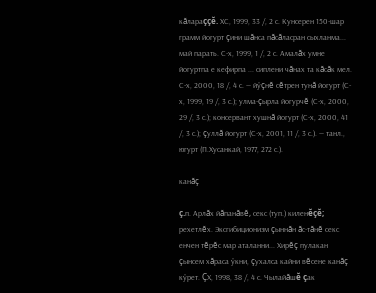кăлараççĕ. ХС, 1999, 33 /, 2 с. Кунсерен 150-шар грамм йогурт çини шăнса пăсăласран сыхланма... май парать. С-х, 1999, 1 /, 2 с. Амалăх умне йогуртпа е кефирпа ... сиплени чăнах та кăсăк мел. С-х, 2000, 18 /, 4 с. — йӳçнĕ сĕтрен тунă йогурт (С-х, 1999, 19 /, 3 с.); улма-çырла йогурчĕ (С-х, 2000, 29 /, 3 с.); консервант хушнă йогурт (С-х, 2000, 41 /, 3 с.); çуллă йогурт (С-х, 2001, 11 /, 3 с.). — танл., югурт (П.Хусанкай, 1977, 272 с.).

канăç

ç.п. Арлăх йăпанăвĕ, секс (туп.) киленĕçĕ; рехетлĕх. Эксгибиционизм çыннăн ăс-тăнĕ секс енчен тĕрĕс мар аталанни... Хирĕç пулакан çынсем хăраса ӳкни, çухалса кайни вĕсене канăç кӳрет. ÇХ, 1998, 38 /, 4 с. Чылайăшĕ çак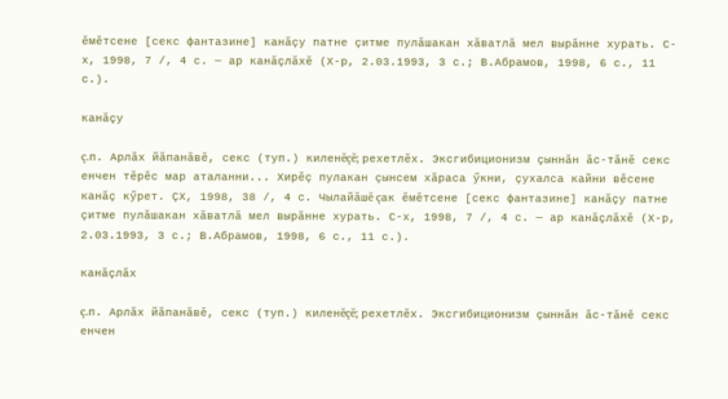ĕмĕтсене [секс фантазине] канăçу патне çитме пулăшакан хăватлă мел вырăнне хурать. С-х, 1998, 7 /, 4 с. — ар канăçлăхĕ (Х-р, 2.03.1993, 3 с.; В.Абрамов, 1998, 6 с., 11 с.).

канăçу

ç.п. Арлăх йăпанăвĕ, секс (туп.) киленĕçĕ; рехетлĕх. Эксгибиционизм çыннăн ăс-тăнĕ секс енчен тĕрĕс мар аталанни... Хирĕç пулакан çынсем хăраса ӳкни, çухалса кайни вĕсене канăç кӳрет. ÇХ, 1998, 38 /, 4 с. Чылайăшĕ çак ĕмĕтсене [секс фантазине] канăçу патне çитме пулăшакан хăватлă мел вырăнне хурать. С-х, 1998, 7 /, 4 с. — ар канăçлăхĕ (Х-р, 2.03.1993, 3 с.; В.Абрамов, 1998, 6 с., 11 с.).

канăçлăх

ç.п. Арлăх йăпанăвĕ, секс (туп.) киленĕçĕ; рехетлĕх. Эксгибиционизм çыннăн ăс-тăнĕ секс енчен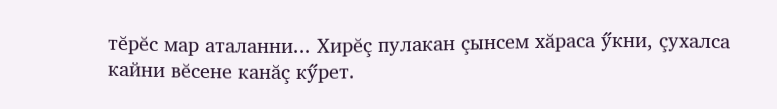тĕрĕс мар аталанни... Хирĕç пулакан çынсем хăраса ӳкни, çухалса кайни вĕсене канăç кӳрет.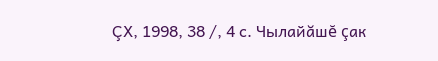ÇХ, 1998, 38 /, 4 с. Чылайăшĕ çак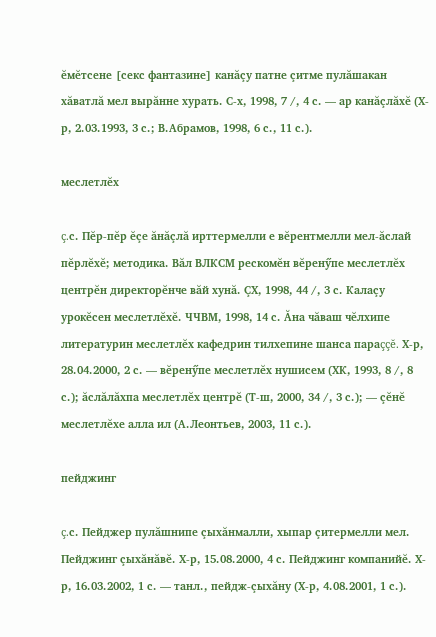ĕмĕтсене [секс фантазине] канăçу патне çитме пулăшакан хăватлă мел вырăнне хурать. С-х, 1998, 7 /, 4 с. — ар канăçлăхĕ (Х-р, 2.03.1993, 3 с.; В.Абрамов, 1998, 6 с., 11 с.).

меслетлĕх

ç.с. Пĕр-пĕр ĕçе ăнăçлă ирттермелли е вĕрентмелли мел-ăслай пĕрлĕхĕ; методика. Вăл ВЛКСМ рескомĕн вĕренӳпе меслетлĕх центрĕн директорĕнче вăй хунă. ÇХ, 1998, 44 /, 3 с. Калаçу урокĕсен меслетлĕхĕ. ЧЧВМ, 1998, 14 с. Ăна чăваш чĕлхипе литературин меслетлĕх кафедрин тилхепине шанса параççĕ. Х-р, 28.04.2000, 2 с. — вĕренӳпе меслетлĕх нушисем (ХК, 1993, 8 /, 8 с.); ăслăлăхпа меслетлĕх центрĕ (Т-ш, 2000, 34 /, 3 с.); — çĕнĕ меслетлĕхе алла ил (А.Леонтьев, 2003, 11 с.).

пейджинг

ç.с. Пейджер пулăшнипе çыхăнмалли, хыпар çитермелли мел. Пейджинг çыхăнăвĕ. Х-р, 15.08.2000, 4 с. Пейджинг компанийĕ. Х-р, 16.03.2002, 1 с. — танл., пейдж-çыхăну (Х-р, 4.08.2001, 1 с.).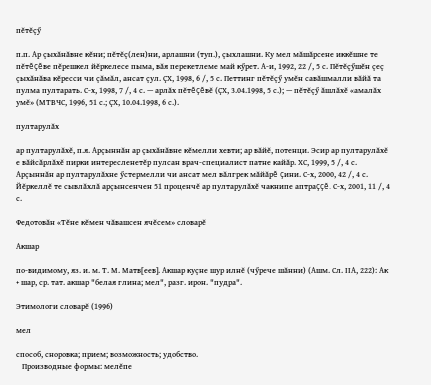пĕтĕçӳ

п.п. Ар çыхăнăвне кĕни; пĕтĕç(лен)ни, арлашни (туп.), çыхлашни. Ку мел мăшăрсене иккĕшне те пĕтĕçĕве пĕрешкел йĕркелесе пыма, вăя перекетлеме май кӳрет. А-и, 1992, 22 /, 5 с. Пĕтĕçӳшĕн çеç çыхăнăва кĕресси чи çăмăл, ансат çул. ÇХ, 1998, 6 /, 5 с. Петтинг пĕтĕçӳ умĕн савăшмалли вăйă та пулма пултарать. С-х, 1998, 7 /, 4 с. — арлăх пĕтĕçĕвĕ (ÇХ, 3.04.1998, 5 с.); — пĕтĕçӳ ăшлăхĕ «амалăх умĕ» (МТВЧС, 1996, 51 с.; ÇХ, 10.04.1998, 6 с.).

пултарулăх

ар пултарулăхĕ, п.я. Арçыннăн ар çыхăнăвне кĕмелли хевти; ар вăйĕ, потенци. Эсир ар пултарулăхĕ е вăйсăрлăхĕ пирки интересленетĕр пулсан врач-специалист патне кайăр. ХС, 1999, 5 /, 4 с. Арçыннăн ар пултарулăхне ӳстермелли чи ансат мел вăлгрек мăйăрĕ çини. С-х, 2000, 42 /, 4 с. Йĕркеллĕ те сывлăхлă арçынсенчен 51 проценчĕ ар пултарулăхĕ чакнипе аптраççĕ. С-х, 2001, 11 /, 4 с.

Федотовăн «Тĕне кĕмен чăвашсен ячĕсем» словарĕ

Акшар

по-видимому, яз. и. м. Т. М. Матв[еев]. Акшар куçне шур илнĕ (чӳрече шăнни) (Ашм. Сл. IIА, 222): Ак + шар, ср. тат. акшар "белая глина; мел", разг. ирон. "пудра".

Этимологи словарĕ (1996)

мел

способ, сноровка; прием; возможность; удобство.
   Производные формы: мелĕпе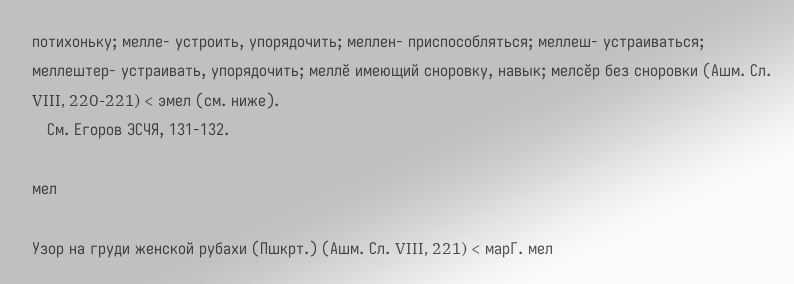потихоньку; мелле- устроить, упорядочить; меллен- приспособляться; меллеш- устраиваться; меллештер- устраивать, упорядочить; меллĕ имеющий сноровку, навык; мелсĕр без сноровки (Ашм. Сл. VIII, 220-221) < эмел (см. ниже).
   См. Егоров ЭСЧЯ, 131-132.

мел

Узор на груди женской рубахи (Пшкрт.) (Ашм. Сл. VIII, 221) < марГ. мел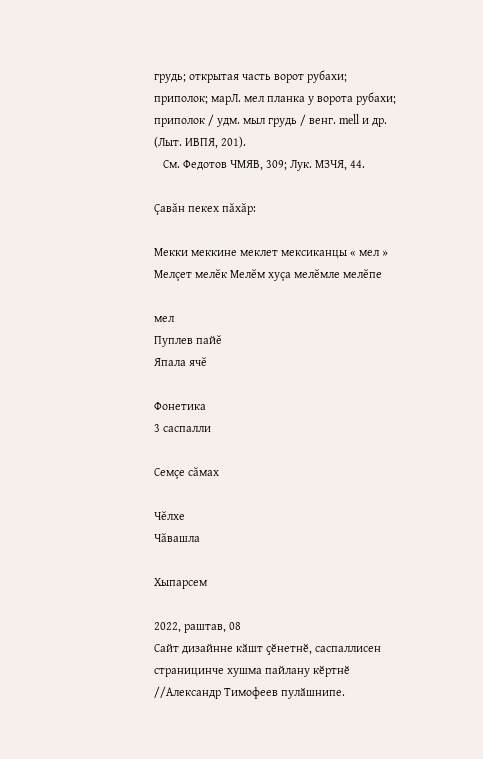грудь; открытая часть ворот рубахи; приполок; марЛ. мел планка у ворота рубахи; приполок / удм. мыл грудь / венг. mell и др. (Лыт. ИВПЯ, 201).
   См. Федотов ЧМЯВ, 309; Лук. МЗЧЯ, 44.

Çавăн пекех пăхăр:

Мекки меккине меклет мексиканцы « мел » Мелçет мелĕк Мелĕм хуçа мелĕмле мелĕпе

мел
Пуплев пайĕ
Япала ячĕ

Фонетика
3 саспалли

Семçе сăмах

Чĕлхе
Чăвашла

Хыпарсем

2022, раштав, 08
Сайт дизайнне кӑшт ҫӗнетнӗ, саспаллисен страницинче хушма пайлану кӗртнӗ //Александр Тимофеев пулӑшнипе.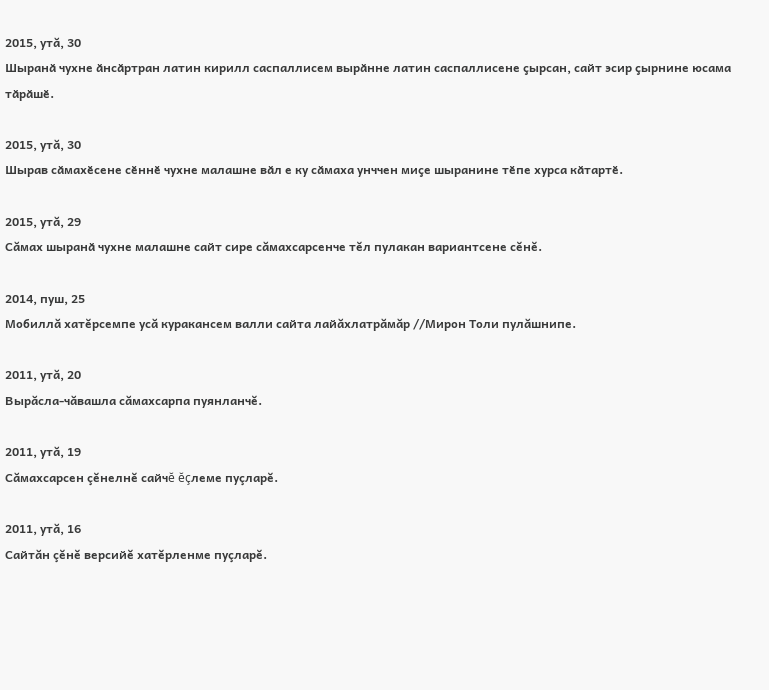2015, утă, 30
Шыранӑ чухне ӑнсӑртран латин кирилл саспаллисем вырӑнне латин саспаллисене ҫырсан, сайт эсир ҫырнине юсама тӑрӑшӗ.

2015, утă, 30
Шырав сӑмахӗсене сӗннӗ чухне малашне вӑл е ку сӑмаха унччен миҫе шыранине тӗпе хурса кӑтартӗ.

2015, утă, 29
Сăмах шыранӑ чухне малашне сайт сире сăмахсарсенче тĕл пулакан вариантсене сĕнĕ.

2014, пуш, 25
Мобиллă хатĕрсемпе усă куракансем валли сайта лайăхлатрăмăр //Мирон Толи пулăшнипе.

2011, утă, 20
Вырăсла-чăвашла сăмахсарпа пуянланчĕ.

2011, утă, 19
Сăмахсарсен çĕнелнĕ сайчĕ ĕçлеме пуçларĕ.

2011, утă, 16
Сайтăн çĕнĕ версийĕ хатĕрленме пуçларĕ.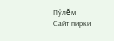Пӳлĕм
Сайт пирки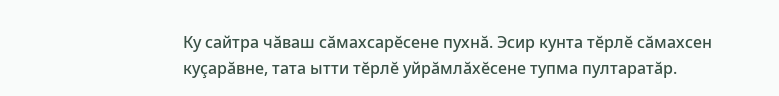Ку сайтра чăваш сăмахсарĕсене пухнă. Эсир кунта тĕрлĕ сăмахсен куçарăвне, тата ытти тĕрлĕ уйрăмлăхĕсене тупма пултаратăр.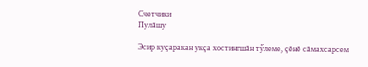Счетчики
Пулăшу

Эсир куçаракан укçа хостингшăн тӳлеме, çĕнĕ сăмахсарсем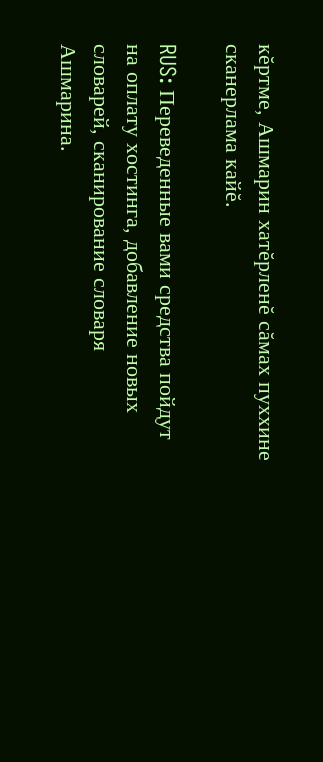кĕртме, Ашмарин хатĕрленĕ сăмах пуххине сканерлама кайĕ.

RUS: Переведенные вами средства пойдут на оплату хостинга, добавление новых словарей, сканирование словаря Ашмарина.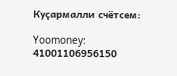Куçармалли счётсем:

Yoomoney: 41001106956150